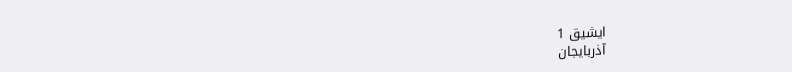ایشیق 1
آذربایجان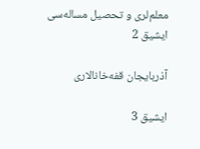معلم‌لری و تحصیل مساله‌سی
ایشیق 2

آذربایجان قفه‌خانالاری

ایشیق 3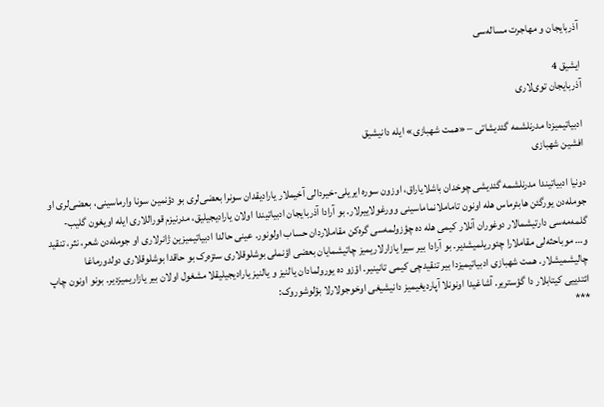آذربایجان و مهاجرت مساله‌سی

ایشیق 4
آذربایجان توی‌لاری

ادبیاتیمیزدا مدرنلشمه گئدیشاتی – «همت شهبازی» ایله دانیشیق
افشین شهبازی

دونیا ادبیاتیندا مدرنلشمه گئدیشی چوخدان باشلایاراق، اوزون سوره ایریلی-خیردالی آخیملار یارادیقدان سونرا بعضی‌لری بو دؤنمین سونا وارماسینی، بعضی‌لری او جومله‌دن یورگئن هابئرماس هله اونون تاماملانماماسینی وورغولاییرلار. بو آرادا آذربایجان ادبیاتیندا اولان یارادیجیلیق، مدرنیزم قوراللاری ایله اویغون گلیب-گلمه‌مه‌سی دارتیشمالار دوغوران آنلار کیمی هله ده چؤزولمه‌سی گره‌کن مقاملاردان حساب اولونور. عینی حالدا ادبیاتیمیزین ژانرلاری او جومله‌دن شعر، نثر، تنقید و… موباحثه‌لی مقاملارا چئوریلمیشدیر. بو آرادا بیر سیرا یازارلاریمیز چاتیشمایان بعضی اؤنملی بوشلوقلاری سئزه‌رک بو حاقدا بوشلوقلاری دولدورماغا چالیشمیشلار. همت شهبازی ادبیاتیمیزدا بیر تنقیدچی کیمی تانینیر. اؤزو ده یورولمادان یالنیز و یالنیز یارادیجیلیقلا مشغول اولان بیر یازاریمیزدیر. بونو اونون چاپ ائتدییی کیتابلار دا گؤستریر. آشاغیدا اونونلا آپاردیغیمیز دانیشیغی اوخوجولارلا بؤلوشوروک:
***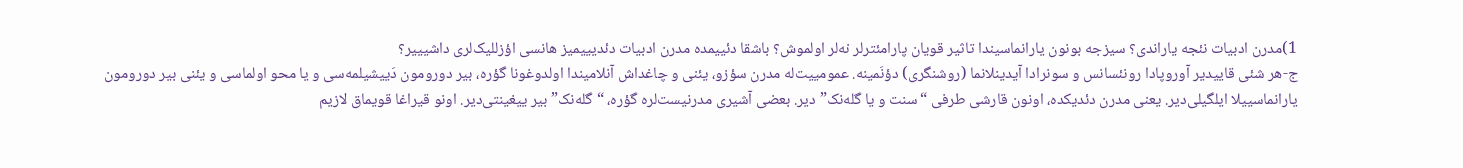1)مدرن ادبیات نئجه یاراندی؟ سیزجه بونون یارانماسیندا تاثیر قویان پارامئترلر نه‌لر اولموش؟ باشقا دئییمده مدرن ادبیات دئدیییمیز هانسی اؤزللیک‌لری داشیییر؟
ج-هر شئی قاییدیر آوروپادا رونئسانس و سونرادا آیدینلانما (روشنگری) دؤنَمینه. عمومییت‌له مدرن سؤزو، یئنی و چاغداش آنلامیندا اولدوغونا گؤره، بیر دورومون دَییشیلمه‌سی و یا محو اولماسی و یئنی بیر دورومون یارانماسییلا ایلگیلی‌دیر. یعنی مدرن دئدیکده، اونون قارشی طرفی “سنت و یا گله‌نک”دیر. بعضی آشیری مدرنیست‌لره گؤره، “گله‌نک” بیر ییغینتی‌دیر. اونو قیراغا قویماق لازیم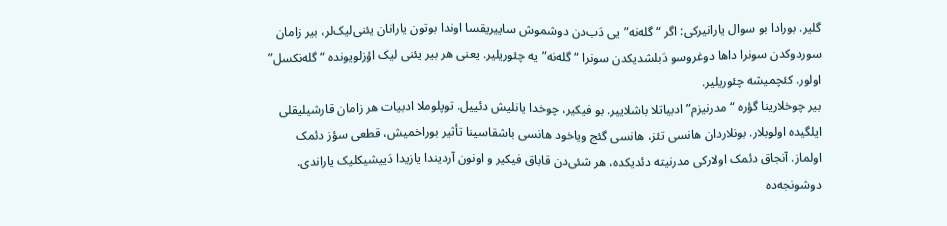گلیر. بورادا بو سوال یارانیرکی: اگر “گله‌نه”یی دَب‌دن دوشموش ساییریقسا اوندا بوتون یارانان یئنی‌لیک‌لر، بیر زامان سوردوکدن سونرا داها دوغروسو دَبلشدیکدن سونرا “گله‌نه”یه چئوریلیر. یعنی هر بیر یئنی لیک اؤزلویونده “گله‌نکسل” اولور. کئچمیشه چئوریلیر.
بیر چوخلارینا گؤره “مدرنیزم” ادبیاتلا باشلاییر. بو فیکیر، چوخدا یانلیش دئییل. توپلوملا ادبیات هر زامان قارشیلیقلی ایلگیده اولوبلار. بونلاردان هانسی تئز، هانسی گئج ویاخود هانسی باشقاسینا تأثیر بوراخمیش، قطعی سؤز دئمک اولماز. آنجاق دئمک اولارکی مدرنیته دئدیکده، هر شئی‌دن قاباق فیکیر و اونون آردیندا یازیدا دَییشیکلیک یاراندی. دوشونجه‌ده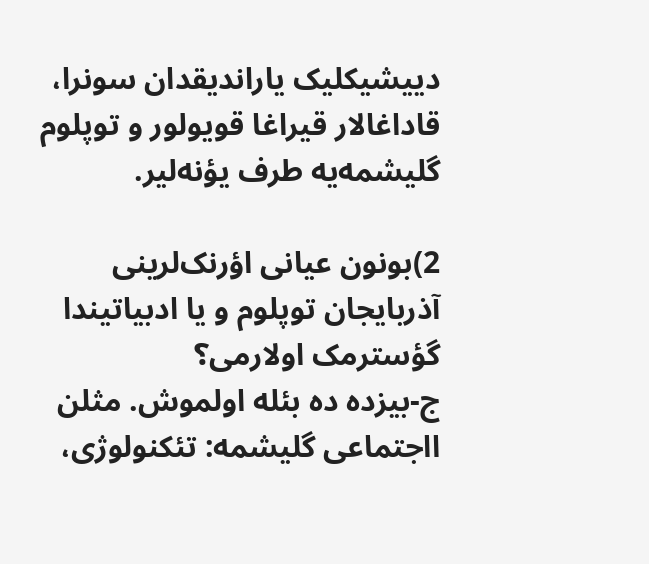دییشیکلیک یاراندیقدان سونرا، قاداغالار قیراغا قویولور و توپلوم گلیشمه‌یه طرف یؤنه‌لیر.

2)بونون عیانی اؤرنک‌لرینی آذربایجان توپلوم و یا ادبیاتیندا گؤسترمک اولارمی؟
ج-بیزده‌ ده بئله اولموش. مثلن ااجتماعی گلیشمه: تئکنولوژی،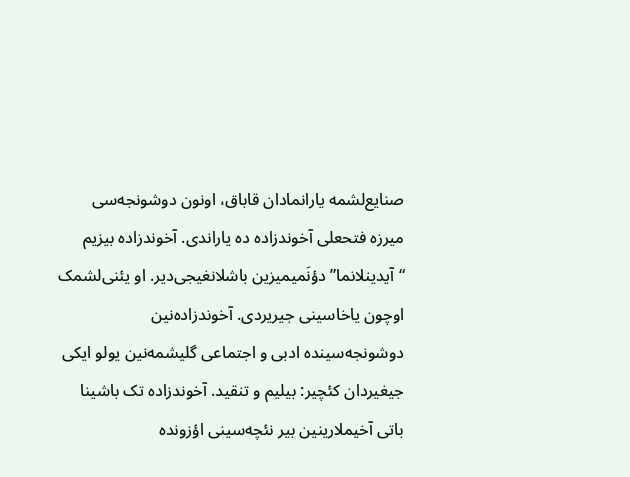صنایع‌لشمه یارانمادان قاباق، اونون دوشونجه‌سی میرزه فتحعلی آخوندزاده ده یاراندی. آخوندزاده بیزیم “آیدینلانما” دؤنَمیمیزین باشلانغیجی‌دیر. او یئنی‌لشمک اوچون یاخاسینی جیریردی. آخوندزاده‌نین دوشونجه‌سینده ادبی و اجتماعی گلیشمه‌نین یولو ایکی جیغیردان کئچیر: بیلیم و تنقید. آخوندزاده تک باشینا باتی آخیملارینین بیر نئچه‌سینی اؤزونده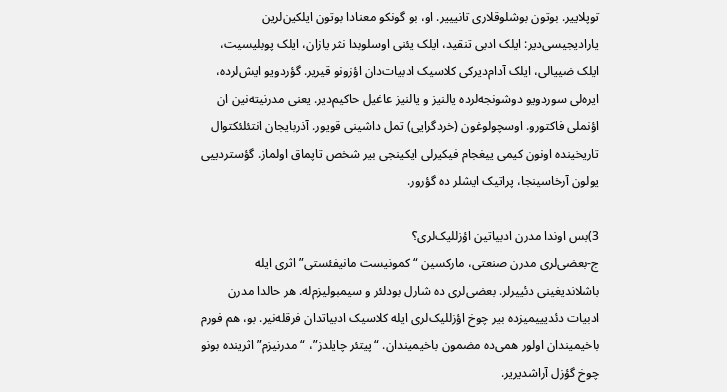توپلاییر. بوتون بوشلوقلاری تانیییر. او، بو گونکو معنادا بوتون ایلکین‌لرین یارادیجیسی‌دیر: ایلک ادبی تنقید، ایلک یئنی اوسلوبدا نثر یازان، ایلک پوبلیسیت، ایلک ضییالی، ایلک آدام‌دیرکی کلاسیک ادبیات‌دان اؤزونو قیریر. گؤردویو ایش‌لرده، ایره‌لی سوردویو دوشونجه‌لرده یالنیز و یالنیز عاغیل حاکیم‌دیر. یعنی مدرنیته‌نین ان اؤنملی فاکتورو. اوسچولوغون (خردگرایی) تمل داشینی قویور. آذربایجان انتئلئکتوال تاریخینده اونون کیمی ییغجام فیکیرلی ایکینجی بیر شخص تاپماق اولماز. گؤستردییی یولون آرخاسینجا، پراتیک ایشلر ده گؤرور.

3)بس اوندا مدرن ادبیاتین اؤزللیک‌لری؟
ج-بعضی‌لری مدرن صنعتی، مارکسین “کمونیست مانیفئستی” اثری ‌ایله باشلاندیغینی دئییرلر. بعضی‌لری ده شارل بودلئر و سیمبولیزم‌له. هر حالدا مدرن ادبیات دئدیییمیزده بیر چوخ اؤزللیک‌لری ‌ایله کلاسیک ادبیاتدان فرقله‌نیر. بو، هم فورم باخیمیندان اولور همی‌ده مضمون باخیمیندان. “پیتئر چایلدز”، “مدرنیزم” اثرینده بونو چوخ گؤزل آراشدیریر.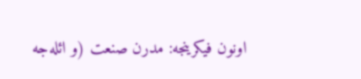اونون فیکرینجه: مدرن صنعت (و ائله‌جه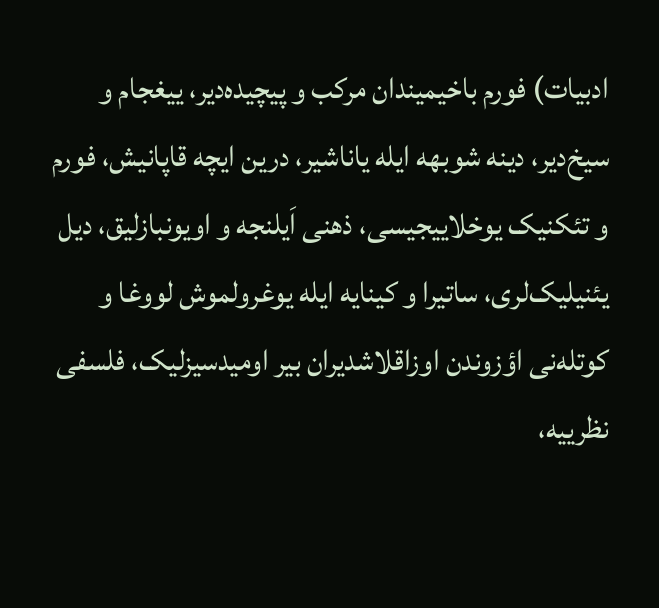ادبیات) فورم باخیمیندان مرکب و پیچیده‌دیر، ییغجام و سیخ‌دیر، دینه شوبهه ‌ایله یاناشیر، درین ایچه قاپانیش، فورم و تئکنیک یوخلاییجیسی، ذهنی اَیلنجه و اویونبازلیق، دیل یئنیلیک‌لری، ساتیرا و کینایه‌ ایله یوغرولموش لووغا و کوتله‌نی اؤزوندن اوزاقلاشدیران بیر اومیدسیزلیک، فلسفی نظرییه،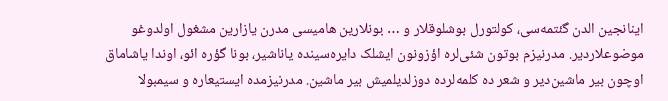اینانجین الدن گئتمه‌سی، کولتورل بوشلوقلار و … بونلارین هامیسی مدرن یازارین مشغول اولدوغو موضوعلاردیر. مدرنیزم بوتون شئی‌لره اؤزونون ایشلک دایره‌سینده یاناشیر، بونا گؤره ائو، اوندا یاشاماق اوچون بیر ماشین‌دیر و شعر ده کلمه‌لرده دوزلدیلمیش بیر ماشین. مدرنیزمده‌ ایستیعاره و سیمبولا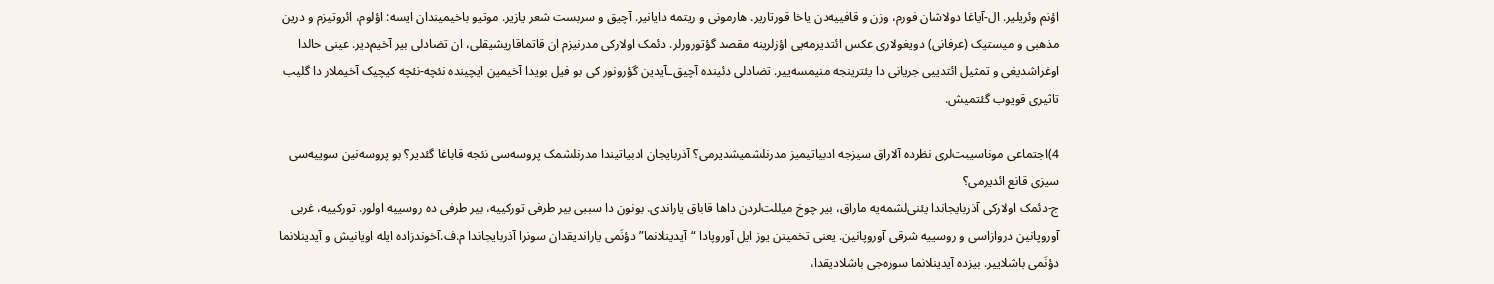اؤنم وئریلیر. ال-آیاغا دولاشان فورم، وزن و قافییه‌دن یاخا قورتاریر. هارمونی و ریتمه دایانیر. آچیق و سربست شعر یازیر. موتیو باخیمیندان ایسه: اؤلوم، ائروتیزم و درین مذهبی و میستیک (عرفانی) دویغولاری عکس ائتدیرمه‌یی اؤزلرینه مقصد گؤتورورلر. دئمک اولارکی مدرنیزم ان قاتماقاریشیقلی، ان تضادلی بیر آخیم‌دیر. عینی حالدا اوغراشدیغی و تمثیل ائتدییی جریانی دا یئترینجه منیمسه‌ییر. تضادلی دئینده آچیق‌ـآیدین گؤرونور کی بو فیل بویدا آخیمین ایچینده نئچه-نئچه کیچیک آخیملار دا گلیب تاثیری قویوب گئتمیش.

4)اجتماعی موناسیبت‌لری نظرده آلاراق سیزجه ادبیاتیمیز مدرنلشمیشدیرمی؟ آذربایجان ادبیاتیندا مدرنلشمک پروسه‌سی نئجه قاباغا گئدیر؟ بو پروسه‌نین سوییه‌سی سیزی قانع ائدیرمی؟
ج-دئمک اولارکی آذربایجاندا یئنی‌لشمه‌یه ماراق، بیر چوخ میللت‌لردن داها قاباق یاراندی. بونون دا سببی بیر طرفی تورکییه، بیر طرفی‌ ده روسییه اولور. تورکییه، غربی آوروپانین دروازاسی و روسییه شرقی آوروپانین. یعنی تخمینن یوز ایل آوروپادا “آیدینلانما” دؤنَمی یاراندیقدان سونرا آذربایجاندا م.ف.آخوندزاده‌ ایله اویانیش و آیدینلانما دؤنَمی باشلاییر. بیزده آیدینلانما سوره‌جی باشلادیقدا،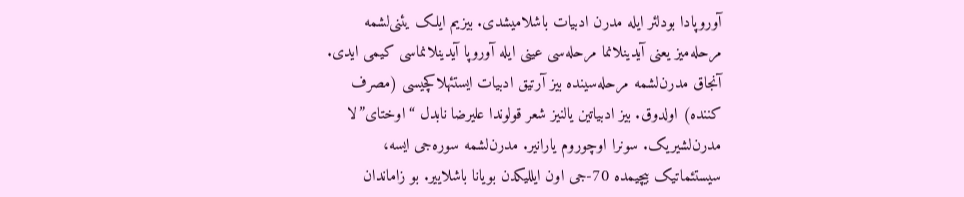آوروپادا بودلئر ایله مدرن ادبیات باشلامیشدی. بیزیم ایلک یئنی‌لشمه مرحله‌میز یعنی آیدینلانما مرحله‌سی عینی ‌ایله آوروپا آیدینلانماسی کیمی ‌ایدی. آنجاق مدرن‌لشمه مرحله‌سینده بیز آرتیق ادبیات ایستئهلاکچیسی (مصرف کننده) اولدوق. بیز ادبیاتین یالنیز شعر قولوندا علیرضا نابدل “اوختای”لا مدرن‌‌لشیریک. سونرا اوچوروم یارانیر. مدرن‌لشمه سوره‌جی‌ ایسه، سیستئماتیک بیچیمده 70-جی اون ایللیکدن بویانا باشلاییر. بو زاماندان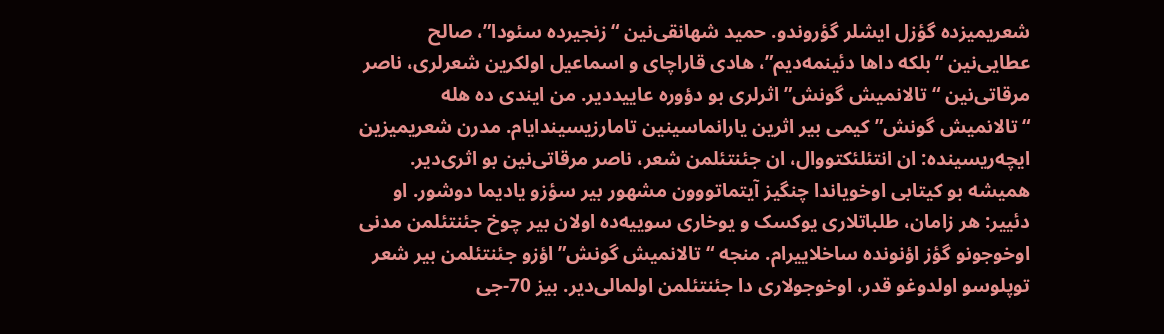شعریمیزده گؤزل ایشلر گؤروندو. حمید شهانقی‌نین “زنجیرده سئودا”، صالح عطایی‌نین “بلکه داها دئینمه‌دیم”، هادی قاراچای و اسماعیل اولکرین شعرلری، ناصر مرقاتی‌نین “تالانمیش گونش” اثرلری بو دؤوره عاییددیر. من ایندی‌ ده هله “تالانمیش گونش” کیمی بیر اثرین یارانماسینین تامارزیسیندایام. مدرن شعریمیزین ایچه‌ریسینده: ان انتئلئکتووال، ان جئنتئلمن شعر، ناصر مرقاتی‌نین بو اثری‌دیر. همیشه بو کیتابی اوخویاندا چنگیز آیتماتووون مشهور بیر سؤزو یادیما دوشور. او دئییر: هر زامان، طلباتلاری یوکسک و یوخاری سوییه‌ده اولان بیر چوخ جئنتئلمن مدنی اوخوجونو گؤز اؤنونده ساخلاییرام. منجه “تالانمیش گونش” اؤزو جئنتئلمن بیر شعر توپلوسو اولدوغو قدر، اوخوجولاری دا جئنتئلمن اولمالی‌دیر. بیز 70-جی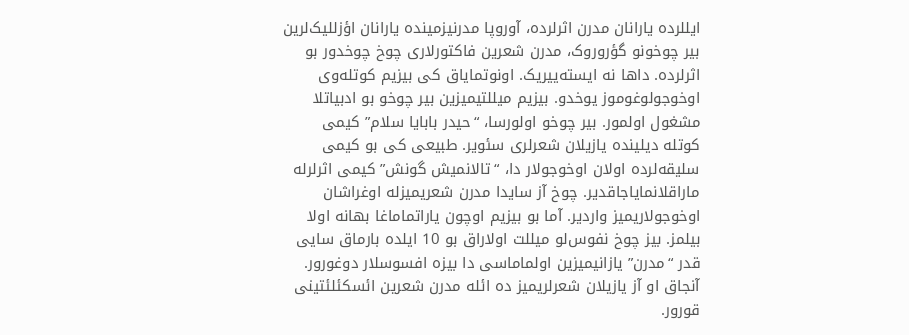ایللرده یارانان مدرن اثرلرده، آوروپا مدرنیزمینده یارانان اؤزللیک‌لرین بیر چوخونو گؤروروک، مدرن شعرین فاکتورلاری چوخ چوخدور بو اثرلرده. داها نه ایسته‌ییریک. اونوتمایاق کی بیزیم کوتله‌وی اوخوجولوغوموز یوخدو. بیزیم میللتیمیزین بیر چوخو بو ادبیاتلا مشغول اولمور. بیر چوخو اولورسا، “حیدر بابایا سلام” کیمی کوتله دیلینده یازیلان شعرلری سئویر. طبیعی کی بو کیمی سلیقه‌لرده اولان اوخوجولار دا، “تالانمیش گونش” کیمی اثرلرله ماراقلانمایاجاقدیر. چوخ آز سایدا مدرن شعریمیزله اوغراشان اوخوجولاریمیز واردیر. آما بو بیزیم اوچون یاراتماماغا بهانه اولا بیلمز. بیز چوخ نفوس‌لو میللت اولاراق بو 10 ایلده بارماق سایی قدر “مدرن” یازانیمیزین اولماماسی دا بیزه افسوسلار دوغورور. آنجاق او آز یازیلان شعرلریمیز ده ائله مدرن شعرین ائسکئلئتینی قورور.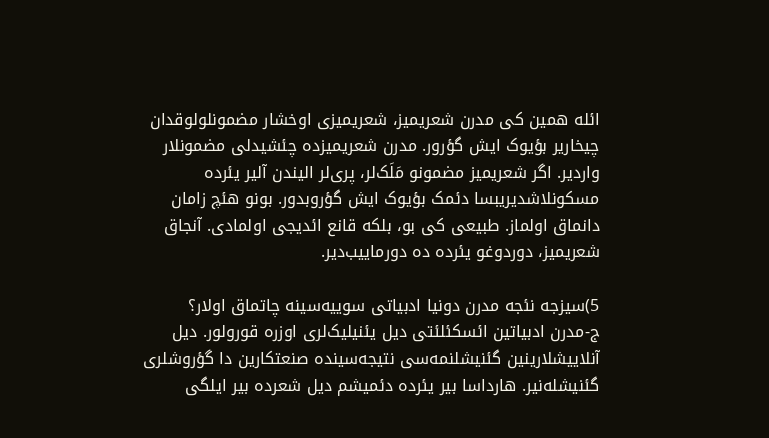ائله همین کی مدرن شعریمیز، شعریمیزی اوخشار مضمونلولوقدان چیخاریر بؤیوک ایش گؤرور. مدرن شعریمیزده چئشیدلی مضمونلار واردیر. اگر شعریمیز مضمونو مَلَک‌لر، پر‌ی‌لر الیندن آلیر یئرده مسکونلاشدیریبسا دئمک بؤیوک ایش گؤروبدور. بونو هئچ زامان دانماق اولماز. طبیعی کی بو، بلکه قانع ائدیجی اولمادی. آنجاق شعریمیز، دوردوغو یئرده ده دورماییب‌دیر.

5)سیزجه نئجه مدرن دونیا ادبیاتی سوییه‌سینه چاتماق اولار؟
ج-مدرن ادبیاتین ائسکئلئتی دیل یئنیلیک‌لری اوزره قورولور. دیل آنلاییشلارینین گئنیشلنمه‌سی نتیجه‌سینده صنعتکارین دا گؤروشلری گئنیشله‌‌نیر. هارداسا بیر یئرده دئمیشم دیل شعرده بیر ایلگی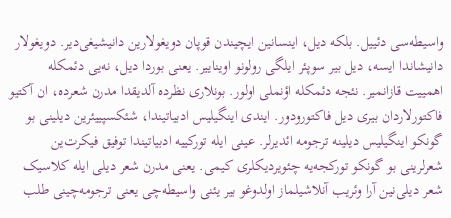واسیطه‌سی دئییل. بلکه دیل، اینسانین ایچیندن قوپان دویغولارین دانیشیغی‌دیر. دویغولار دانیشاندا ایسه، دیل بیر سوپئر ایلگی رولونو اویناییر. یعنی بوردا دیل، نه‌یی دئمکله اهمییت قازانمیر. نئجه دئمکله اؤنملی اولور. بونلاری نظرده آلدیقدا مدرن شعرده، ان آکتیو فاکتورلاردان بیری دیل فاکتورودور. ایندی اینگیلیس ادبیاتیندا، شئکسپییئرین دیلینی بو گونکو اینگیلیس دیلینه ترجومه ائدیرلر. عینی ایله تورکییه ادبیاتیندا توفیق فیکرت‌ین شعرلرینی بو گونکو تورکجه‌یه چئویردیکلری کیمی. یعنی مدرن شعر دیلی ایله کلاسیک شعر دیلی‌نین آرا وئریب آنلاشیلماز اولدوغو بیر یئنی واسیطه‌چی یعنی ترجومه‌چینی طلب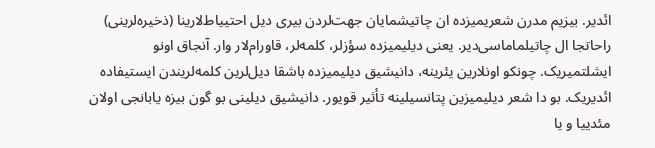ائدیر. بیزیم مدرن شعریمیزده ان چاتیشمایان جهت‌لردن بیری دیل احتییاط‌لارینا (ذخیره‌لرینی) راحاتجا ال چاتیلماماسی‌دیر. یعنی دیلیمیزده سؤزلر، کلمه‌لر، قاورام‌لار وار. آنجاق اونو ایشلتمیریک. چونکو اونلارین یئرینه، دانیشیق دیلیمیزده باشقا دیل‌لرین کلمه‌لریندن ایستیفاده ائدیریک. بو دا شعر دیلیمیزین پتانسیلینه تأثیر قویور. دانیشیق دیلینی بو گون بیزه یابانجی اولان مئدییا و یا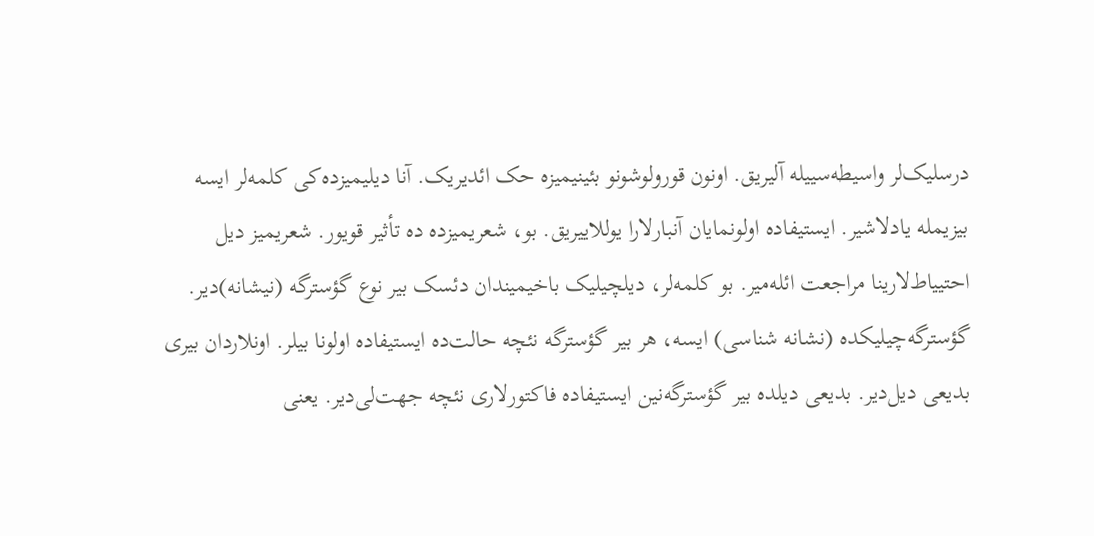درسلیک‌لر واسیطه‌سییله آلیریق. اونون قورولوشونو بئینیمیزه حک ائدیریک. آنا دیلیمیزده‌کی کلمه‌لر ایسه بیزیمله یادلاشیر. ایستیفاده اولونمایان آنبارلارا یوللاییریق. بو، شعریمیزده ده تأثیر قویور. شعریمیز دیل احتییاط‌لارینا مراجعت ائله‌میر. بو کلمه‌لر، دیلچیلیک باخیمیندان دئسک بیر نوع گؤسترگه (نیشانه)دیر. گؤسترگه‌چیلیکده (نشانه شناسی) ایسه، هر بیر گؤسترگه نئچه حالت‌ده ایستیفاده اولونا بیلر. اونلاردان بیری بدیعی دیل‌دیر. بدیعی دیلده بیر گؤسترگه‌نین ایستیفاده فاکتورلاری نئچه جهت‌لی‌دیر. یعنی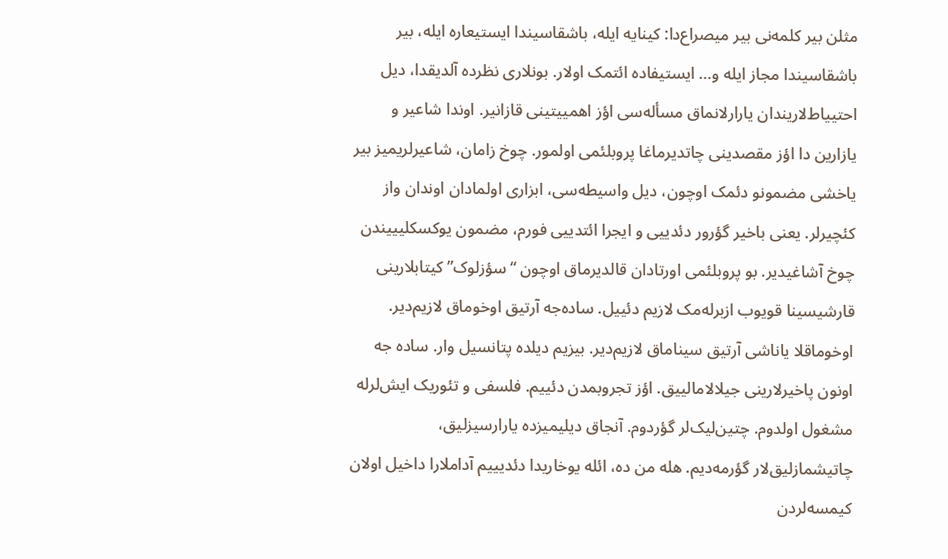مثلن بیر کلمه‌نی بیر میصراع‌دا: کینایه ایله، باشقاسیندا ایستیعاره ایله، بیر باشقاسیندا مجاز ایله و… ایستیفاده ائتمک اولار. بونلاری نظرده آلدیقدا، دیل احتییاط‌لاریندان یارارلانماق مسأله‌سی اؤز اهمییتینی قازانیر. اوندا شاعیر و یازارین‌ دا اؤز مقصدینی چاتدیرماغا پروبلئمی اولمور. چوخ زامان، شاعیرلریمیز بیر یاخشی مضمونو دئمک اوچون، دیل واسیطه‌سی، ابزاری اولمادان اوندان واز کئچیرلر. یعنی باخیر گؤرور دئدییی و ایجرا ائتدییی فورم، مضمون یوکسکلیییندن چوخ آشاغیدیر. بو پروبلئمی اورتادان قالدیرماق اوچون “سؤزلوک” کیتابلارینی قارشیسینا قویوب ازبرله‌مک لازیم دئییل. ساده‌جه آرتیق اوخوماق لازیم‌دیر. اوخوماقلا یاناشی آرتیق سیناماق لازیم‌دیر. بیزیم دیلده پتانسیل وار. ساده جه اونون پاخیرلارینی جیلالامالییق. اؤز تجروبمدن دئییم. فلسفی و تئوریک ایش‌لرله مشغول اولدوم. چتین‌لیک‌لر گؤردوم. آنجاق دیلیمیزده یارارسیزلیق، چاتیشمازلیق‌لار گؤرمه‌دیم. هله من‌ ده، ائله یوخاریدا دئدیییم آداملارا داخیل اولان کیمسه‌لردن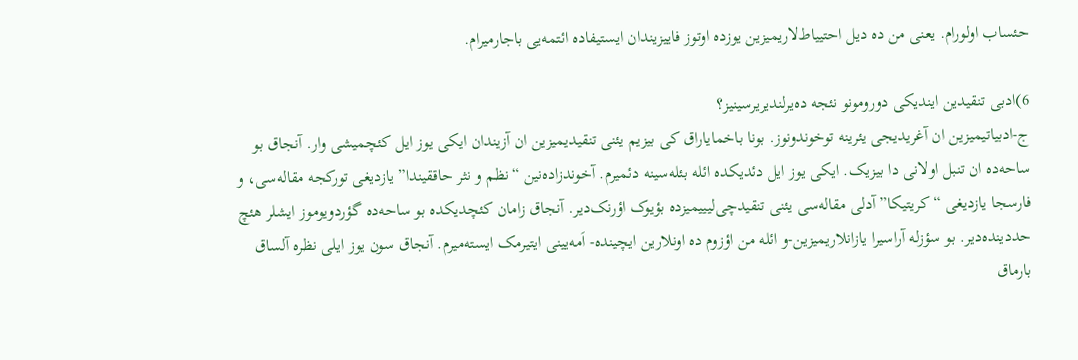حئساب اولورام. یعنی من ‌ده دیل احتییاط‌لاریمیزین یوزده اوتوز فاییزیندان ایستیفاده ائتمه‌یی باجارمیرام.

6)ادبی تنقیدین ایندیکی دورومونو نئجه ده‌یرلندیریرسینیز؟
ج-ادبیاتیمیزین ان آغریدیجی یئرینه توخوندونوز. بونا باخمایاراق کی بیزیم یئنی تنقیدیمیزین ان آزیندان ایکی یوز ایل کئچمیشی وار. آنجاق بو ساحه‌ده ان تنبل اولانی دا بیزیک. ایکی یوز ایل دئدیکده ائله ‌بئله‌سینه دئمیرم. آخوندزاده‌نین “نظم و نثر حاققیندا” یازدیغی تورکجه مقاله‌سی، و فارسجا یازدیغی “کریتیکا” آدلی مقاله‌سی یئنی تنقیدچی‌لیییمیزده بؤیوک اؤرنک‌دیر. آنجاق زامان کئچدیکده بو ساحه‌ده گؤردویوموز ایشلر هئچ حددینده‌دیر. بو سؤزله آراسیرا یازانلاریمیزین-و ائله من اؤزوم ده اونلارین ایچینده- اَمه‌یینی ایتیرمک ایسته‌میرم. آنجاق سون یوز ایلی نظره آلساق بارماق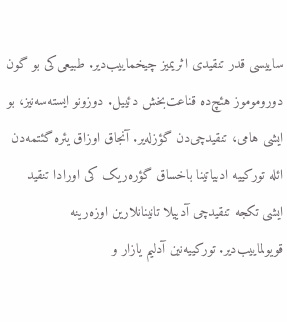ساییسی قدر تنقیدی اثریمیز چیخماییب‌دیر. طبیعی‌کی بو گون دوروموموز هئچ‌ده قناعت‌بخش دئییل. دوزونو ایسته‌سه‌نیز، بو ایشی هامی، تنقید‌چی‌دن گؤزله‌یر. آنجاق اوزاق یئره گئتمه‌دن ائله تورکییه ادبیاتینا باخساق گؤره‌ریک کی اورادا تنقید ایشی تکجه تنقید‌چی آدییلا تانینانلارین اوزه‌رینه قویولماییب‌دیر. تورکییه‌نین آدلیم یازار و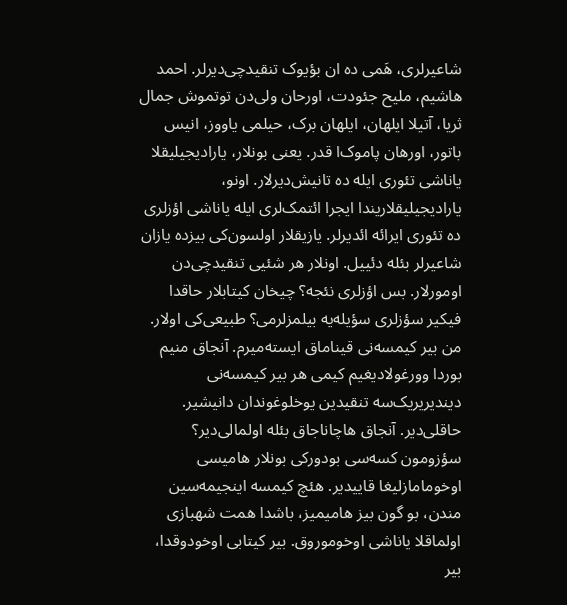شاعیرلری، هَمی ده ان بؤیوک تنقید‌چی‌دیر‌لر. احمد هاشیم، ملیح جئودت، اورحان ولی‌دن توتموش جمال ثریا، آتیلا ایلهان، ایلهان برک، حیلمی یاووز، انیس باتور، اورهان پاموک‌ا قدر. یعنی بونلار، یارادیجیلیقلا یاناشی تئوری ‌ایله‌ ده تانیش‌دیرلار. اونو، یارادیجیلیقلاریندا ایجرا ائتمک‌لری ایله یاناشی اؤزلری‌ ده تئوری ایرائه ائدیرلر. یازیقلار اولسون‌کی بیزده یازان شاعیر‌لر بئله دئییل. اونلار هر شئیی تنقید‌چی‌دن اومورلار. بس اؤزلری نئجه؟ چیخان کیتابلار حاقدا فیکیر سؤزلری سؤیله‌یه بیلمزلرمی؟ طبیعی‌کی اولار. من بیر کیمسه‌نی قیناماق ایسته‌میرم. آنجاق منیم بوردا وورغولادیغیم کیمی هر بیر کیمسه‌نی دیندیریریک‌سه تنقیدین یوخلوغوندان دانیشیر. حاقلی‌دیر. آنجاق هاچاناجاق بئله اولمالی‌دیر؟ سؤزومون کسه‌سی بودورکی بونلار هامیسی اوخومامازلیغا قاییدیر. هئچ کیمسه اینجیمه‌سین مندن، بو گون بیز هامیمیز، باشدا همت شهبازی اولماقلا یاناشی اوخوموروق. بیر کیتابی اوخودوقدا، بیر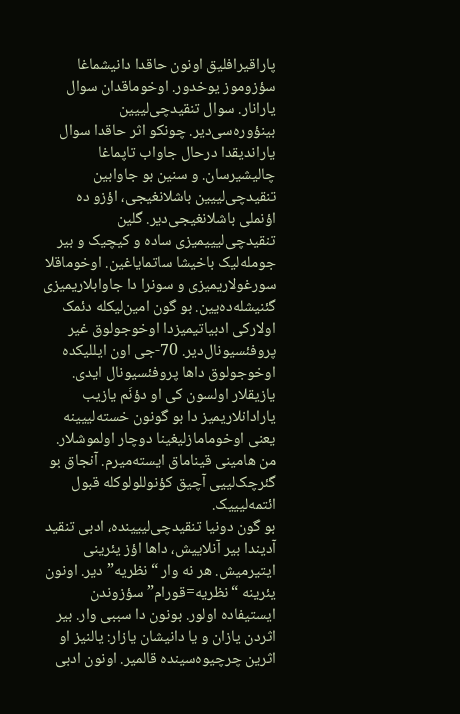پاراقیرافلیق اونون حاقدا دانیشماغا سؤزوموز یوخدور. اوخوماقدان سوال یارانار. سوال تنقیدچی‌لییین بینؤوره‌سی‌دیر. چونکو اثر حاقدا سوال یاراندیقدا درحال جاواب تاپماغا چالیشیرسان. و سنین بو جاوابین تنقیدچی‌لییین باشلانغیجی، اؤزو ده اؤنملی باشلانغیجی‌دیر. گلین تنقیدچی‌لیییمیزی ساده و کیچیک و بیر جومله‌لیک باخیشا ساتمایاغین. اوخوماقلا سورغولاریمیزی و سونرا دا جاوابلاریمیزی گئنیشله‌ده‌یین. بو گون امین‌لیکله دئمک اولارکی ادبیاتیمیزدا اوخوجولوق غیر پروفئسیونال‌دیر. 70-جی اون ایللیکده اوخوجولوق داها پروفئسیونال ایدی. یازیقلار اولسون کی او دؤنَم یازیب یارادانلاریمیز دا بو گونون خسته‌لییینه یعنی اوخومامازلیغینا دوچار اولموشلار. من هامینی قیناماق ایسته‌میرم. آنجاق بو گئرچک‌لییی آچیق کؤنوللولوکله قبول ائتمه‌لیییک.
بو گون دونیا تنقید‌چی‌لییینده، ادبی تنقید آدیندا بیر آنلاییش، داها اؤز یئرینی ایتیرمیش. هر نه وار “نظریه”دیر. اونون یئرینه “نظریه=قورام” سؤزوندن ایستیفاده اولور. بونون دا سببی وار. بیر اثردن یازان و یا دانیشان یازار: یالنیز او اثرین چرچیوه‌سینده قالمیر. اونون ادبی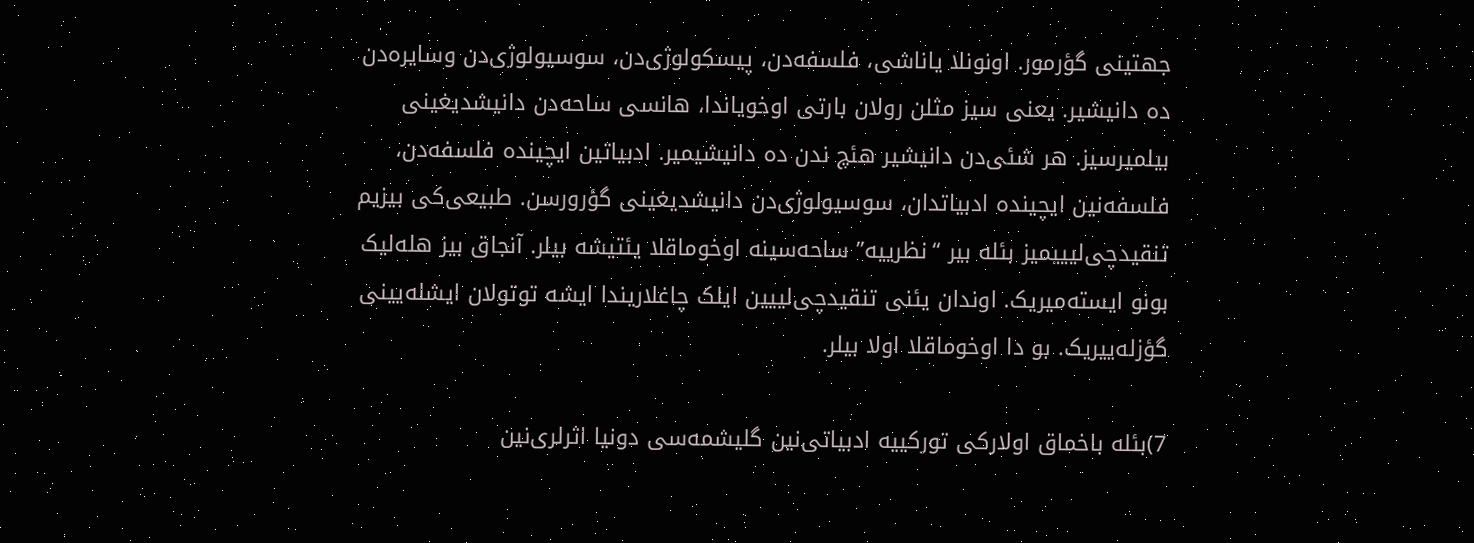جهتینی گؤرمور. اونونلا یاناشی، فلسفه‌دن، پیسکولوژی‌دن، سوسیولوژی‌دن وسایره‌دن‌ ده دانیشیر. یعنی سیز مثلن رولان بارتی اوخویاندا، هانسی ساحه‌دن دانیشدیغینی بیلمیرسیز. هر شئی‌دن دانیشیر هئچ ندن‌ ده دانیشیمیر. ادبیاتین ایچینده فلسفه‌دن، فلسفه‌نین ایچینده ادبیاتدان، سوسیولوژی‌دن دانیشدیغینی گؤرورسن. طبیعی‌کی بیزیم تنقیدچی‌لیییمیز بئله بیر “نظرییه” ساحه‌سینه اوخوماقلا یئتیشه بیلر. آنجاق بیز هله‌لیک بونو ایسته‌میریک. اوندان یئنی تنقیدچی‌لییین ایلک چاغلاریندا ایشه توتولان ایشله‌یینی گؤزله‌ییریک. بو دا اوخوماقلا اولا بیلر.

7)بئله باخماق اولارکی تورکییه ادبیاتی‌نین گلیشمه‌سی دونیا اثرلری‌نین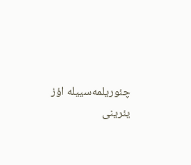چئوریلمه‌سییله اؤز یئرینی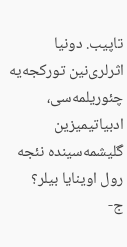تاپیب. دونیا اثرلری‌نین تورکجه‌یه چئوریلمه‌سی، ادبیاتیمیزین گلیشمه‌سینده نئجه رول اوینایا بیلر؟
ج-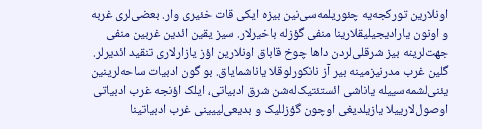اونلارین تورکجه‌یه چئوریلمه‌سی‌نین بیزه ایکی قات خئیری وار. بعضی‌لری غربه و اونون یارادیجیلیقلارینا منفی گؤزله باخیرلار. سیز یقین ائدین غربین منفی جهت‌لرینه بیز شرقلی‌لردن داها چوخ قاباق اونلارین اؤز یازارلاری تنقید ائدیرلر. گلین غرب مدرنیزمینه بیر آز نانکورلوقلا یاناشمایاق. بو گون ادبیات ساحه‌لرینین یئنی‌لشمه‌سییله یاناشی ائستئتیک‌له‌شن شرق ادبیاتی، ایلک اؤنجه غرب ادبیاتی اوصول‌لارییلا یازیلدیغی اوچون گؤزللیک و بدیعی‌لییینی غرب ادبیاتینا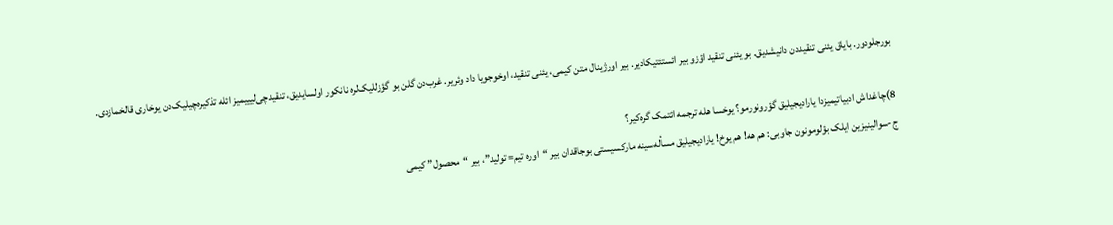بورجلودور. بایاق یئنی تنقیددن دانیشدیق. بو یئنی تنقید اؤزو بیر ائستئتیکادیر. بیر اورژینال متن کیمی، یئنی تنقید، اوخوجویا داد وئریر. غرب‌دن گلن بو گؤزللیک‌لره نانکور اولسایدیق، تنقیدچی‌لیییمیز ائله تذکیره‌چیلیک‌دن یوخاری قالخمازدی.

8)چاغداش ادبیاتیمیزدا یارادیجیلیق گؤرونورمو؟ یوخسا هله ترجمه ائتمک گره‌کیر؟
ج-سوالینیزین ایلک بؤلومونون جاوبی: هم هه! هم یوخ! یارادیجیلیق مسأله‌سینه مارکسیستی بوجاقدان بیر “اوره تیم= تولید”، بیر “محصول” کیمی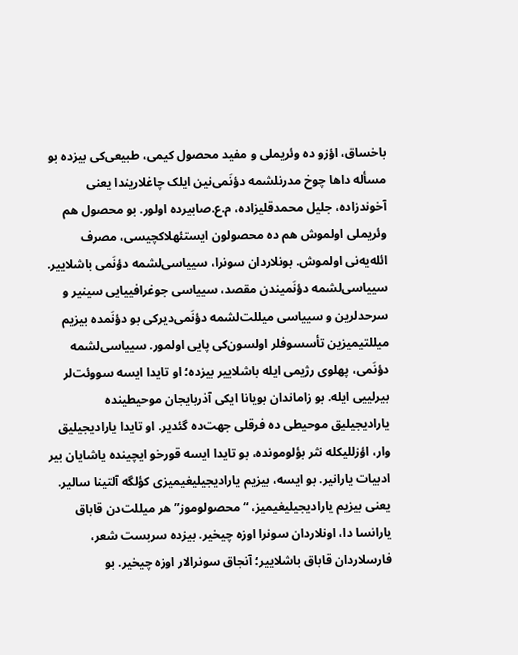باخساق، اؤزو ده وئریملی و مفید محصول کیمی، طبیعی‌کی بیزده بو مسأله داها چوخ مدرنلشمه دؤنَمی‌نین ایلک چاغلاریندا یعنی آخوندزاده، جلیل محمدقلیزاده، م.ع.صابیر‌ده اولور. بو محصول هم وئریملی اولموش هم ده محصولون ایستئهلاکچیسی، مصرف ائله‌یه‌نی اولموش. بونلاردان سونرا، سییاسی‌لشمه دؤنَمی باشلاییر. سییاسی‌لشمه دؤنَمیندن مقصد، سییاسی جوغرافییایی سینیر و سرحد‌لرین و سییاسی میللت‌لشمه دؤنَمی‌دیرکی بو دؤنَمده بیزیم میللتیمیزین تأسسوفلر اولسون‌کی پایی اولمور. سییاسی‌لشمه دؤنَمی، پهلوی رژیمی ایله باشلاییر بیزده؛ او تایدا ایسه سووئت‌لر بیرلییی ایله. بو زاماندان بویانا ایکی آذربایجان موحیطینده یارادیجیلیق موحیطی‌ ده فرقلی جهت‌ده گئدیر. او تایدا یارادیجیلیق وار، اؤزللیکله نثر بؤلومونده، بو تایدا ایسه قورخو ایچینده یاشایان بیر ادبیات یارانیر. بو ایسه، بیزیم یارادیجیلیغیمیزی کؤلگه آلتینا سالیر. یعنی بیزیم یارادیجیلیغیمیز، “محصولوموز” هر میللت‌دن قاباق یارانسا دا، اونلاردان سونرا اوزه چیخیر. بیزده سربست شعر، فارسلاردان قاباق باشلاییر؛ آنجاق سونرالار اوزه چیخیر. بو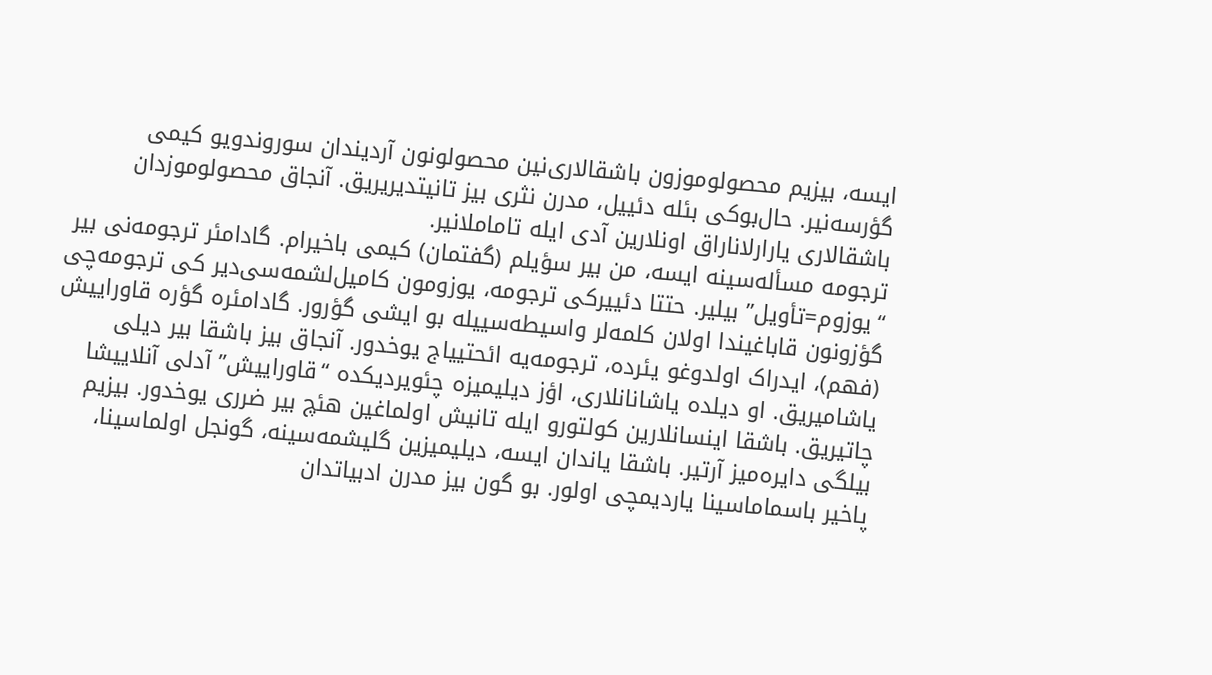ایسه، بیزیم محصولوموزون باشقالاری‌نین محصولونون آردیندان سوروندویو کیمی گؤرسه‌نیر. حال‌بوکی بئله دئییل، مدرن نثری بیز تانیتدیریریق. آنجاق محصولوموزدان باشقالاری یارارلاناراق اونلارین آدی ایله تاماملانیر.
ترجومه مسأله‌سینه ایسه، من بیر سؤیلم (گفتمان) کیمی باخیرام. گادامئر ترجومه‌نی بیر “یوزوم=تأویل” بیلیر. حتتا دئییرکی ترجومه، یوزومون کامیل‌لشمه‌سی‌دیر کی ترجومه‌چی گؤزونون قاباغیندا اولان کلمه‌لر واسیطه‌سییله بو ایشی گؤرور. گادامئره گؤره قاوراییش (فهم)، ایدراک اولدوغو یئرده، ترجومه‌یه ائحتییاج یوخدور. آنجاق بیز باشقا بیر دیلی یاشامیریق. او دیلده یاشانانلاری، اؤز دیلیمیزه چئویردیکده “قاوراییش” آدلی آنلاییشا چاتیریق. باشقا اینسانلارین کولتورو ایله تانیش اولماغین هئچ بیر ضرری یوخدور. بیزیم بیلگی دایره‌میز آرتیر. باشقا یاندان ایسه، دیلیمیزین گلیشمه‌سینه، گونجل اولماسینا، پاخیر باسماماسینا یاردیمچی اولور. بو گون بیز مدرن ادبیاتدان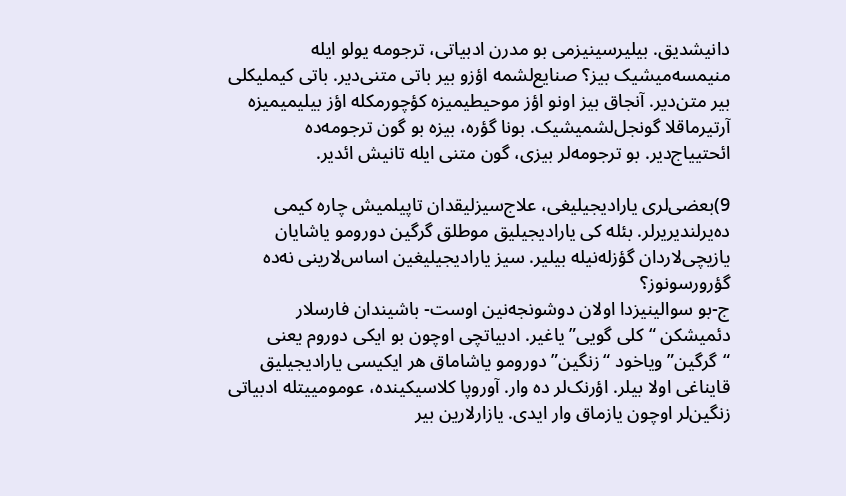دانیشدیق. بیلیرسینیزمی بو مدرن ادبیاتی، ترجومه یولو ایله منیمسه‌میشیک بیز؟ صنایع‌لشمه اؤزو بیر باتی متنی‌دیر. باتی کیملیکلی بیر متن‌دیر. آنجاق بیز اونو اؤز موحیطیمیزه کؤچورمکله اؤز بیلیمیمیزه آرتیرماقلا گونجل‌لشمیشیک. بونا گؤره، بیزه بو گون ترجومه‌ده ائحتییاج‌دیر. بو ترجومه‌لر بیزی، گون متنی ایله تانیش ائدیر.

9)بعضی‌لری یارادیجیلیغی، علاج‌سیزلیقدان تاپیلمیش چاره کیمی ده‌یرلندیریرلر. بئله کی یارادیجیلیق موطلق گرگین دورومو یاشایان یازیچی‌لاردان گؤزله‌نیله بیلیر. سیز یارادیجیلیغین اساس‌لارینی نه‌ده گؤرورسونوز؟
ج-بو سوالینیزدا اولان دوشونجه‌نین اوست- باشیندان فارسلار دئمیشکن “کلی گویی” یاغیر. ادبیاتچی اوچون بو ایکی دوروم یعنی “گرگین” ویاخود “زنگین” دورومو یاشاماق هر ایکیسی یارادیجیلیق قایناغی اولا بیلر. اؤرنک‌لر ده وار. آوروپا کلاسیکینده، عومومییتله ادبیاتی زنگین‌لر اوچون یازماق وار ایدی. یازارلارین بیر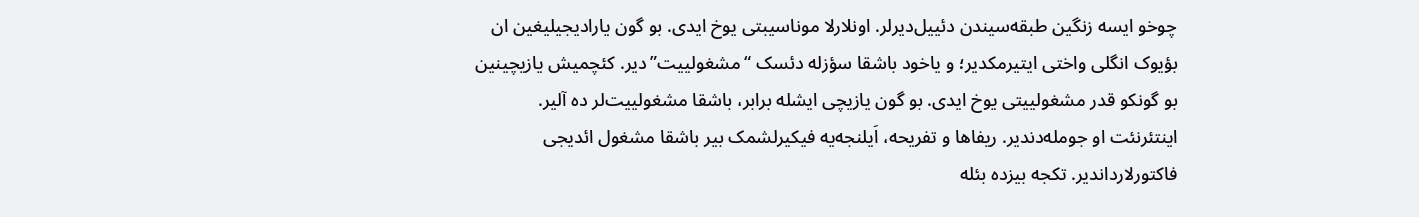چوخو ایسه زنگین طبقه‌سیندن دئییل‌دیرلر. اونلارلا موناسیبتی یوخ ایدی. بو گون یارادیجیلیغین ان بؤیوک انگلی واختی ایتیرمکدیر؛ و یاخود باشقا سؤزله دئسک “مشغولییت”دیر. کئچمیش یازیچینین بو گونکو قدر مشغولییتی یوخ ایدی. بو گون یازیچی ایشله برابر، باشقا مشغولییت‌لر ده آلیر. اینتئرنئت او جومله‌دندیر. ریفاها و تفریحه، اَیلنجه‌یه فیکیرلشمک بیر باشقا مشغول ائدیجی فاکتورلارداندیر. تکجه بیزده بئله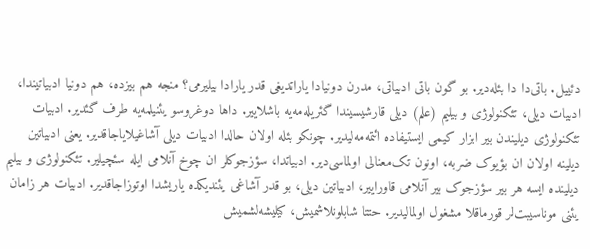دئییل. باتی‌دا دا بئله‌دیر. بو گون باتی ادبیاتی، مدرن دونیادا یاراتدیغی قدر یارادا بیلیرمی؟ منجه هم بیزده، هم دونیا ادبیاتیندا، ادبیات دیلی، تئکنولوژی و بیلیم (علم) دیلی قارشیسیندا گئریله‌مه‌یه باشلاییر. داها دوغروسو یئنیلمه‌یه طرف گئدیر. ادبیات تئکنولوژی دیلیندن بیر ابزار کیمی ایستیفاده ائتمه‌مه‌لیدیر. چونکو بئله اولان حالدا ادبیات دیلی آشاغیلایاجاقدیر. یعنی ادبیاتین دیلینه اولان ان بؤیوک ضربه، اونون تک‌معنالی اولماسی‌دیر. ادبیاتدا، سؤزجوکلر ان چوخ آنلامی ایله سئچیلیر. تئکنولوژی و بیلیم دیلینده ایسه هر بیر سؤزجوک بیر آنلامی قاوراییر، ادبیاتین دیلی، بو قدر آشاغی یئندیکده یاریشدا اوتوزاجاقدیر. ادبیات هر زامان یئنی موناسیبت‌لر قورماقلا مشغول اولمالیدیر. حتتا شابلونلاشمیش، کیلیشه‌لشمیش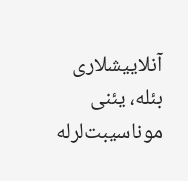آنلاییشلاری بئله، یئنی موناسیبت‌لرله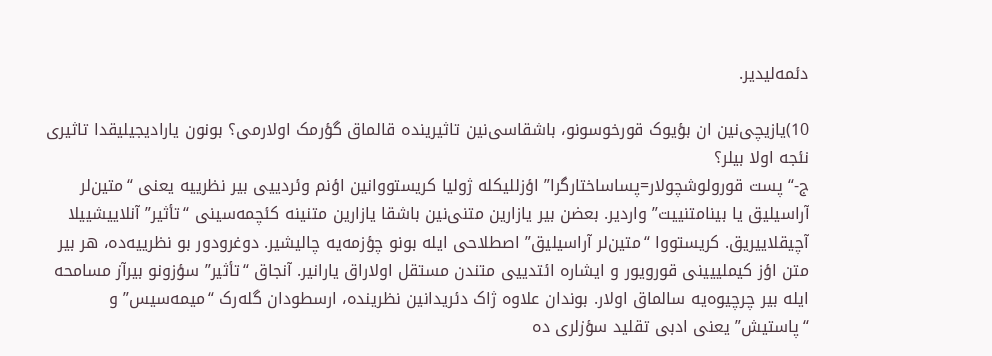دئمه‌لیدیر.

10)یازیچی‌نین ان بؤیوک قورخوسونو، باشقاسی‌نین تاثیرینده قالماق گؤرمک اولارمی؟ بونون یارادیجیلیقدا تاثیری نئجه اولا بیلر؟
ج-“پست قورولوشچولار=پساساختارگرا” اؤزللیکله ژولیا کریستووانین اؤنم وئردییی بیر نظرییه یعنی “متین‌لر آراسیلیق یا بینامتنییت” واردیر. بعضن بیر یازارین متنی‌نین باشقا یازارین متنینه کئچمه‌سینی “تأثیر” آنلاییشییلا آچیقلاییریق. کریستووا “متین‌لر آراسیلیق” اصطلاحی ایله بونو چؤزمه‌یه چالیشیر. دوغرودور بو نظرییه‌ده، هر بیر متن اؤز کیملییینی قورویور و ایشاره ائتدییی متندن مستقل اولاراق یارانیر. آنجاق “تأثیر” سؤزونو بیرآز مسامحه ایله بیر چرچیوه‌یه سالماق اولار. بوندان علاوه ژاک دئریدانین نظرینده، ارسطودان گله‌رک “میمه‌سیس” و “پاستیش” یعنی ادبی تقلید سؤزلری‌ ده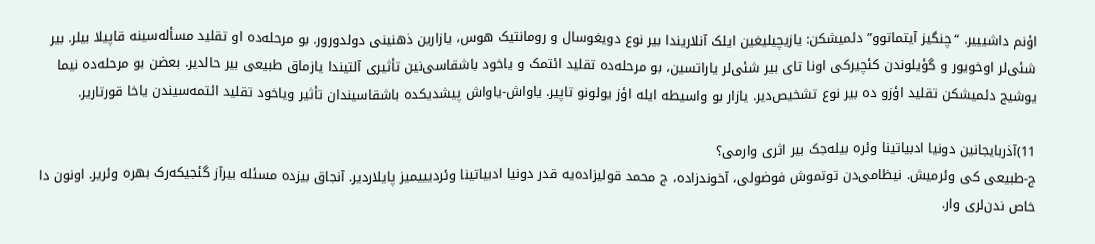اؤنم داشیییر. “چنگیز آیتماتوو” دئمیشکن: یازیچیلیغین ایلک آنلاریندا بیر نوع دویغوسال و رومانتیک هوس، یازارین ذهنینی دولدورور. بو مرحله‌ده او تقلید مسأله‌سینه قاپیلا بیلر. بیر شئی‌لر اوخویور و گؤیلوندن کئچیرکی اونا تای بیر شئی‌لر یاراتسین، بو مرحله‌ده تقلید ائتمک و یاخود باشقاسی‌نین تأثیری آلتیندا یازماق طبیعی بیر حالدیر. بعضن بو مرحله‌ده نیما یوشیج دئمیشکن تقلید اؤزو ده بیر نوع تشخیص‌دیر. یازار بو واسیطه ایله اؤز یولونو تاپیر. یاواش-یاواش پیشدیکده باشقاسیندان تأثیر ویاخود تقلید ائتمه‌سیندن یاخا قورتاریر.

11)آذربایجانین دونیا ادبیاتینا وئره بیله‌جک بیر اثری وارمی؟
ج-طبیعی کی وئرمیش. نیظامی‌دن توتموش فوضولی، آخوندزاده، ج محمد قولیزاده‌یه قدر دونیا ادبیاتینا وئردیییمیز پایلاردیر. آنجاق بیزده مسئله بیرآز گئجیکه‌رک بهره وئریر. اونون‌ دا خاص ندن‌لری وار.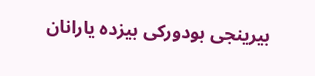بیرینجی بودورکی بیزده یارانان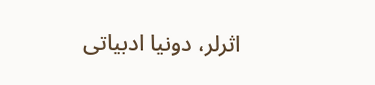اثرلر، دونیا ادبیاتی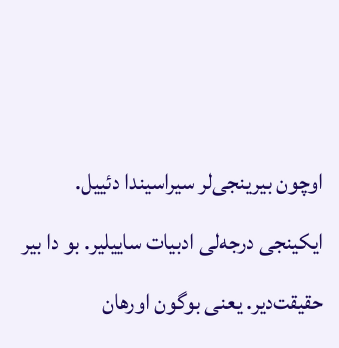اوچون بیرینجی‌لر سیراسیندا دئییل. ایکینجی درجه‌لی ادبیات ساییلیر. بو دا بیر حقیقت‌دیر. یعنی بوگون اورهان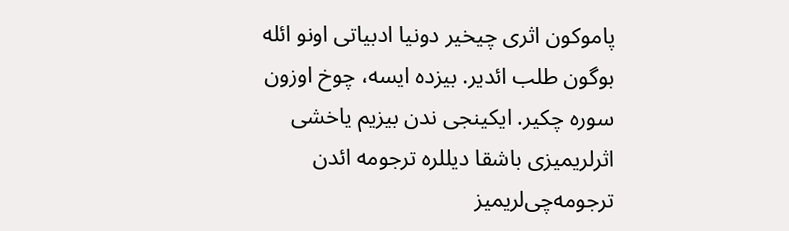پاموکون اثری چیخیر دونیا ادبیاتی اونو ائله بوگون طلب ائدیر. بیزده ایسه، چوخ اوزون سوره چکیر. ایکینجی ندن بیزیم یاخشی اثرلریمیزی باشقا دیللره ترجومه ائدن ترجومه‌چی‌لریمیز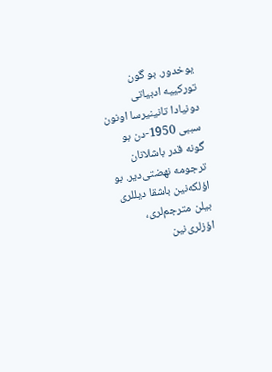یوخدور. بو گون تورکییه ادبیاتی دونیادا تانینیرسا اونون سببی 1950-دن بو گونه قدر باشلانان ترجومه نهضتی‌دیر. بو اؤلکه‌نین باشقا دیللری بیلن مترجم‌لری، اؤزلری‌نین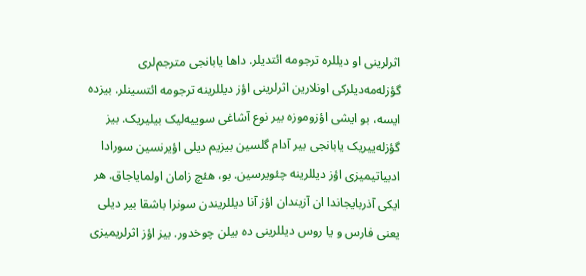اثرلرینی او دیللره ترجومه ائتدیلر. داها یابانجی مترجم‌لری گؤزله‌مه‌دیلرکی اونلارین اثرلرینی اؤز دیللرینه ترجومه ائتسینلر. بیزده ایسه، بو ایشی اؤزوموزه بیر نوع آشاغی سوییه‌لیک بیلیریک. بیز گؤزله‌ییریک یابانجی بیر آدام گلسین بیزیم دیلی اؤیرنسین سورادا ادبیاتیمیزی اؤز دیللرینه چئویرسین. بو، هئچ زامان اولمایاجاق. هر ایکی آذربایجاندا ان آزیندان اؤز آنا دیللریندن سونرا باشقا بیر دیلی یعنی فارس و یا روس دیللرینی ده بیلن چوخدور. بیز اؤز اثرلریمیزی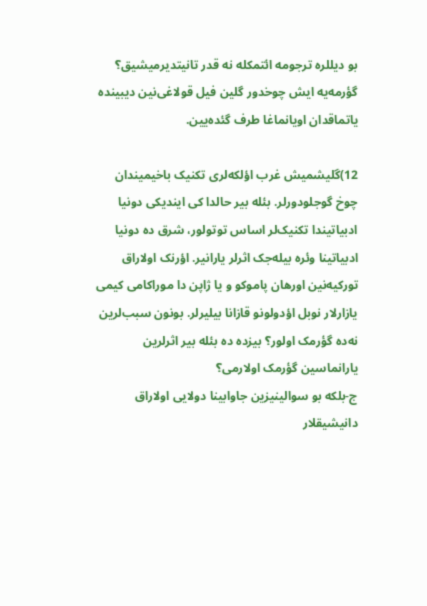بو دیللره ترجومه ائتمکله نه قدر تانیتدیرمیشیق؟ گؤرمه‌یه ایش چوخدور گلین فیل قولاغی‌نین دیبینده یاتماقدان اویانماغا طرف گئده‌یین.

12)گلیشمیش غرب اؤلکه‌لری تکنیک باخیمیندان چوخ گوجلودورلر. بئله بیر حالدا کی ایندیکی دونیا ادبیاتیندا تکنیک‌لر اساس توتولور، شرق ده دونیا ادبیاتینا وئره بیله‌جک اثرلر یارانیر. اؤرنک اولاراق تورکیه‌نین اورهان پاموکو و یا ژاپن دا موراکامی کیمی یازارلار نوبل اؤدولونو قازانا بیلیرلر. بونون سبب‌لرین نه‌ده گؤرمک اولور؟ بیزده ده بئله بیر اثرلرین یارانماسین گؤرمک اولارمی؟
ج-بلکه بو سوالینیزین جاوابینا دولایی اولاراق دانیشیقلار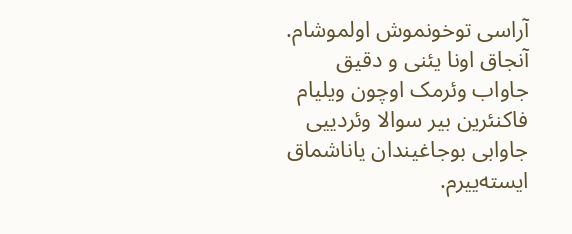آراسی توخونموش اولموشام. آنجاق اونا یئنی و دقیق جاواب وئرمک اوچون ویلیام فاکنئرین بیر سوالا وئردییی جاوابی بوجاغیندان یاناشماق ایسته‌ییرم.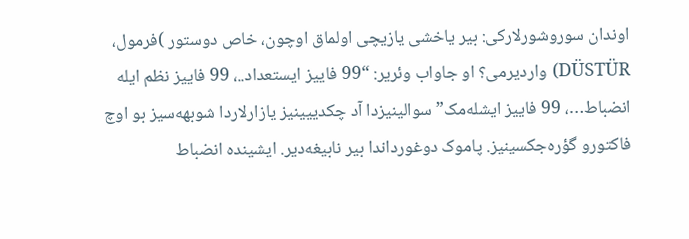اوندان سوروشورلارکی: بیر یاخشی یازیچی اولماق اوچون، خاص دوستور )فرمول، DÜSTÜR) واردیرمی؟ او جاواب وئریر: “99 فاییز ایستعداد..، 99 فاییز نظم ایله انضباط…، 99 فاییز ایشله‌مک” سوالینیزدا آد چکدییینیز یازارلاردا شوبهه‌سیز بو اوچ فاکتورو گؤره‌جکسینیز. پاموک دوغورداندا بیر نابیغه‌دیر. ایشینده انضباط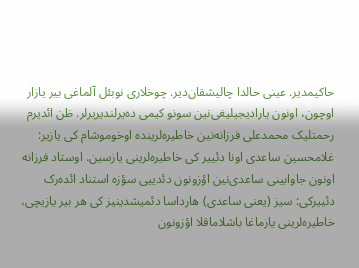حاکیمدیر. عینی حالدا چالیشقان‌دیر. چوخلاری نوبئل آلماغی بیر یازار اوچون، اونون یارادیجیلیغی‌نین سونو کیمی ده‌یرلندیریرلر. ظن ائدیرم رحمتلیک محمدعلی فرزانه‌نین خاطیره‌لرینده اوخوموشام کی یازیر: غلامحسین ساعدی اونا دئییر کی خاطیره‌لرینی یازسین. اوستاد فرزانه اونون جاوابینی ساعدی‌نین اؤزونون دئدییی سؤزه استناد ائده‌رک دئییرکی: سیز (یعنی ساعدی) هارداسا دئمیشدینیز کی هر بیر یازیچی، خاطیره‌لرینی یازماغا باشلاماقلا اؤزونون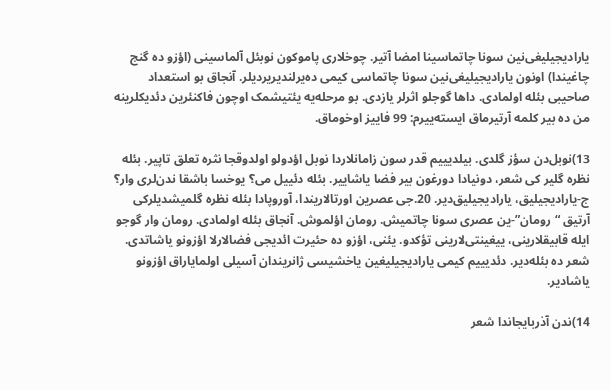یارادیجیلیغی‌نین سونا چاتماسینا امضا آتیر. چوخلاری پاموکون نوبئل آلماسینی (اؤزو ده گنج چاغیندا) اونون یارادیجیلیغی‌نین سونا چاتماسی کیمی ده‌یرلندیریردیلر. آنجاق بو استعداد صاحیبی بئله اولمادی. داها گوجلو اثرلر یازدی. بو مرحله‌یه یئتیشمک اوچون فاکنئرین دئدیکلرینه من ده بیر کلمه آرتیرماق ایسته‌ییرم: 99 فاییز اوخوماق.

13)نوبل‌دن سؤز گلدی. بیلدیییم قدر سون زامانلاردا نوبل اؤدولو اولدوقجا نثره تعلق تاپیر. بئله نظره گلیر کی شعر، دونیادا دورغون بیر فضا یاشاییر. بئله دئییل می؟ یوخسا باشقا ندن‌لری وار؟
ج-یارادیجیلیق، یارادیجیلیق‌دیر. 20.جی عصرین اورتالاریندا، آوروپادا بئله نظره گلمیشدیلرکی آرتیق “رومان”-ین عصری سونا چاتمیش. رومان اؤلموش. آنجاق بئله اولمادی. رومان وار گوجو ایله قابیقلارینی، ییغینتی‌لارینی تؤکدو. یئنی، اؤزو ده حئیرت ائدیجی فضالارلا اؤزونو یاشاتدی. شعر ده بئله‌دیر. دئدیییم کیمی یارادیجیلیغین یاخشیسی ژانریندان آسیلی اولمایاراق اؤزونو یاشادیر.

14)ندن آذربایجاندا شعر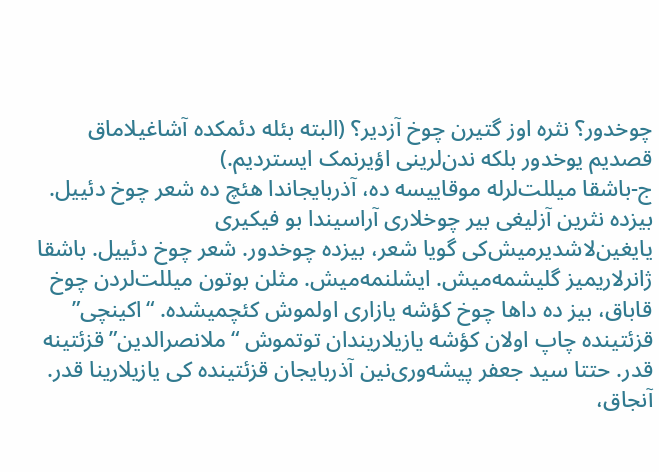چوخدور؟ نثره اوز گتیرن چوخ آزدیر؟ (البته بئله دئمکده آشاغیلاماق قصدیم یوخدور بلکه ندن‌لرینی اؤیرنمک ایستردیم.)
ج-باشقا میللت‌لرله موقاییسه ‌ده، آذربایجاندا هئچ‌ ده شعر چوخ دئییل. بیزده نثرین آزلیغی بیر چوخلاری آراسیندا بو فیکیری یایغین‌لاشدیرمیش‌کی گویا شعر، بیزده چوخدور. شعر چوخ دئییل. باشقا ژانرلاریمیز گلیشمه‌میش. ایشلنمه‌میش. مثلن بوتون میللت‌لردن چوخ قاباق، بیز ده داها چوخ کؤشه یازاری اولموش کئچمیشده. “اکینچی” قزئتینده چاپ اولان کؤشه یازیلاریندان توتموش “ملانصرالدین” قزئتینه قدر. حتتا سید جعفر پیشه‌وری‌نین آذربایجان قزئتینده‌ کی یازیلارینا قدر. آنجاق،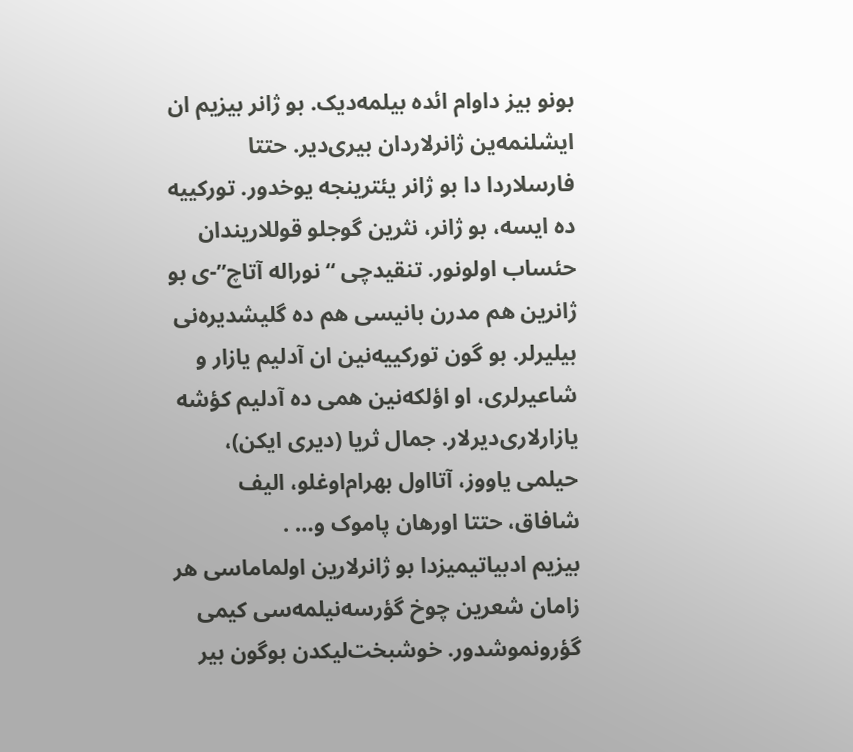بونو بیز داوام ائده بیلمه‌دیک. بو ژانر بیزیم ان ایشلنمه‌ین ژانرلاردان بیری‌دیر. حتتا فارسلاردا دا بو ژانر یئترینجه یوخدور. تورکییه ده ایسه، بو ژانر، نثرین گوجلو قوللاریندان حئساب اولونور. تنقیدچی “نوراله آتاچ”-ی بو ژانرین هم مدرن بانیسی هم ده گلیشدیره‌نی بیلیرلر. بو گون تورکییه‌نین ان آدلیم یازار و شاعیرلری، او اؤلکه‌نین همی ده آدلیم کؤشه یازارلاری‌دیرلار. جمال ثریا (دیری ایکن)، حیلمی یاووز، آتااول بهرام‌اوغلو، الیف شافاق، حتتا اورهان پاموک و… .
بیزیم ادبیاتیمیزدا بو ژانرلارین اولماماسی هر زامان شعرین چوخ گؤرسه‌نیلمه‌سی کیمی گؤرونموشدور. خوشبخت‌لیکدن بوگون بیر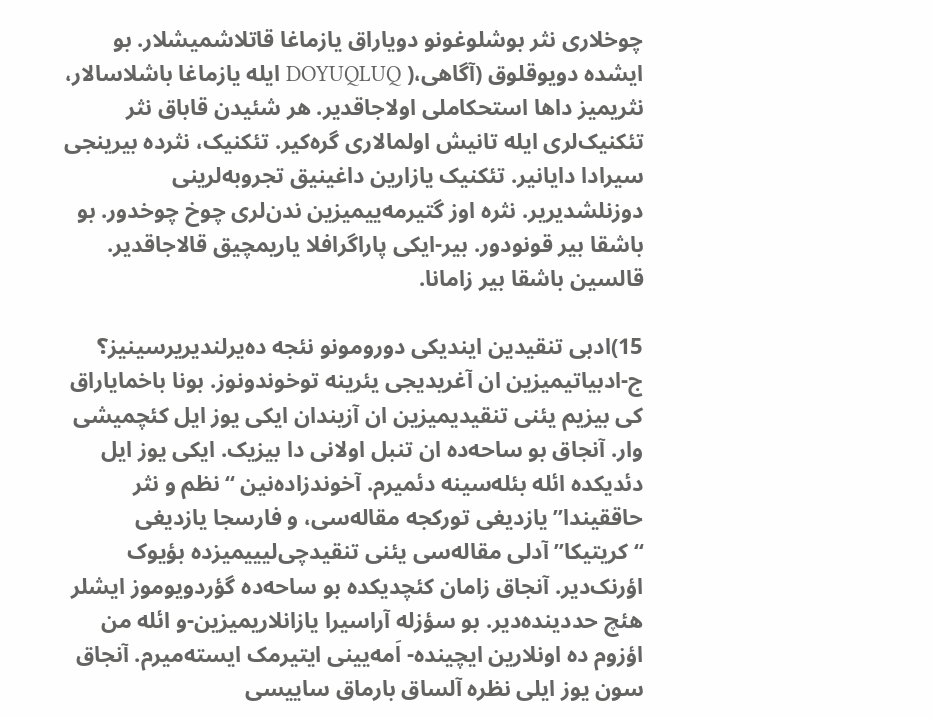چوخلاری نثر بوشلوغونو دویاراق یازماغا قاتلاشمیشلار. بو ایشده دویوقلوق (آگاهی،( DOYUQLUQ ایله یازماغا باشلاسالار، نثریمیز داها استحکاملی اولاجاقدیر. هر شئیدن قاباق نثر تئکنیک‌لری ‌ایله تانیش اولمالاری گره‌کیر. تئکنیک، نثرده بیرینجی سیرادا دایانیر. تئکنیک یازارین داغینیق تجروبه‌لرینی دوزنلشدیریر. نثره اوز گتیرمه‌ییمیزین ندن‌لری چوخ چوخدور. بو باشقا بیر قونودور. بیر-ایکی پاراگرافلا یاریمچیق قالاجاقدیر. قالسین باشقا بیر زامانا.

15)ادبی تنقیدین ایندیکی دورومونو نئجه ده‌یرلندیریرسینیز؟
ج-ادبیاتیمیزین ان آغریدیجی یئرینه توخوندونوز. بونا باخمایاراق کی بیزیم یئنی تنقیدیمیزین ان آزیندان ایکی یوز ایل کئچمیشی وار. آنجاق بو ساحه‌ده ان تنبل اولانی دا بیزیک. ایکی یوز ایل دئدیکده ائله ‌بئله‌سینه دئمیرم. آخوندزاده‌نین “نظم و نثر حاققیندا” یازدیغی تورکجه مقاله‌سی، و فارسجا یازدیغی “کریتیکا” آدلی مقاله‌سی یئنی تنقیدچی‌لیییمیزده بؤیوک اؤرنک‌دیر. آنجاق زامان کئچدیکده بو ساحه‌ده گؤردویوموز ایشلر هئچ حددینده‌دیر. بو سؤزله آراسیرا یازانلاریمیزین-و ائله من اؤزوم ده اونلارین ایچینده- اَمه‌یینی ایتیرمک ایسته‌میرم. آنجاق سون یوز ایلی نظره آلساق بارماق ساییسی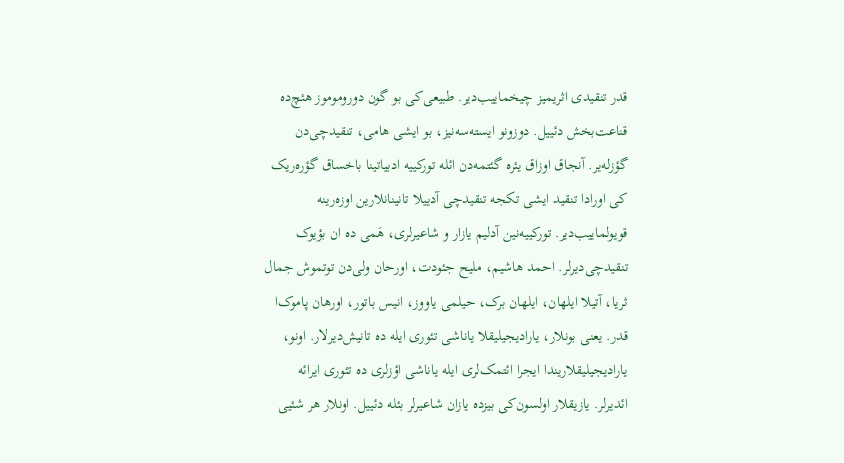قدر تنقیدی اثریمیز چیخماییب‌دیر. طبیعی‌کی بو گون دوروموموز هئچ‌ده قناعت‌بخش دئییل. دوزونو ایسته‌سه‌نیز، بو ایشی هامی، تنقید‌چی‌دن گؤزله‌یر. آنجاق اوزاق یئره گئتمه‌دن ائله تورکییه ادبیاتینا باخساق گؤره‌ریک کی اورادا تنقید ایشی تکجه تنقید‌چی آدییلا تانینانلارین اوزه‌رینه قویولماییب‌دیر. تورکییه‌نین آدلیم یازار و شاعیرلری، هَمی ده ان بؤیوک تنقید‌چی‌دیر‌لر. احمد هاشیم، ملیح جئودت، اورحان ولی‌دن توتموش جمال ثریا، آتیلا ایلهان، ایلهان برک، حیلمی یاووز، انیس باتور، اورهان پاموک‌ا قدر. یعنی بونلار، یارادیجیلیقلا یاناشی تئوری ‌ایله‌ ده تانیش‌دیرلار. اونو، یارادیجیلیقلاریندا ایجرا ائتمک‌لری ایله یاناشی اؤزلری‌ ده تئوری ایرائه ائدیرلر. یازیقلار اولسون‌کی بیزده یازان شاعیر‌لر بئله دئییل. اونلار هر شئیی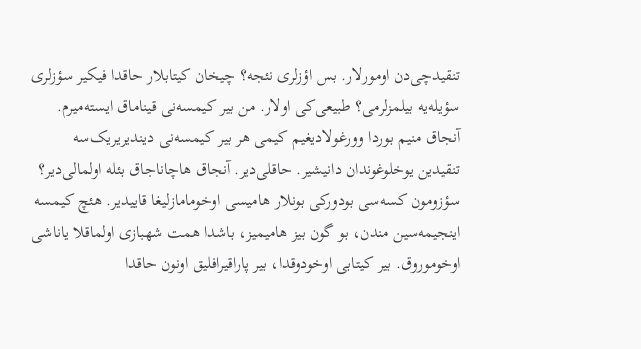تنقید‌چی‌دن اومورلار. بس اؤزلری نئجه؟ چیخان کیتابلار حاقدا فیکیر سؤزلری سؤیله‌یه بیلمزلرمی؟ طبیعی‌کی اولار. من بیر کیمسه‌نی قیناماق ایسته‌میرم. آنجاق منیم بوردا وورغولادیغیم کیمی هر بیر کیمسه‌نی دیندیریریک‌سه تنقیدین یوخلوغوندان دانیشیر. حاقلی‌دیر. آنجاق هاچاناجاق بئله اولمالی‌دیر؟ سؤزومون کسه‌سی بودورکی بونلار هامیسی اوخومامازلیغا قاییدیر. هئچ کیمسه اینجیمه‌سین مندن، بو گون بیز هامیمیز، باشدا همت شهبازی اولماقلا یاناشی اوخوموروق. بیر کیتابی اوخودوقدا، بیر پاراقیرافلیق اونون حاقدا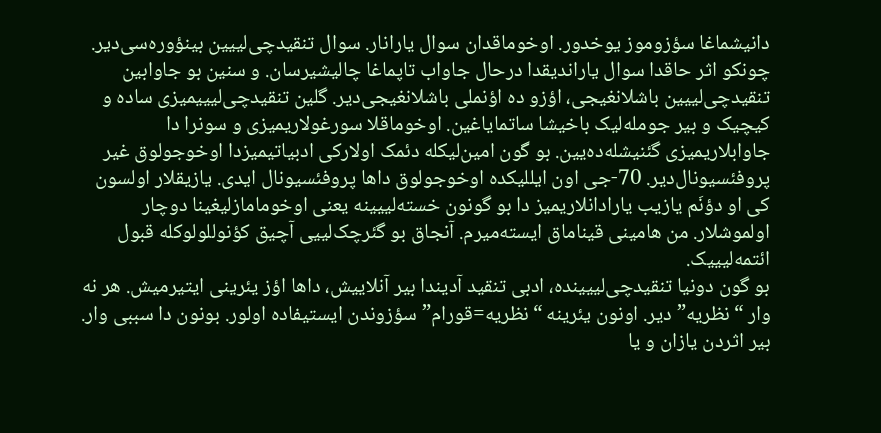دانیشماغا سؤزوموز یوخدور. اوخوماقدان سوال یارانار. سوال تنقیدچی‌لییین بینؤوره‌سی‌دیر. چونکو اثر حاقدا سوال یاراندیقدا درحال جاواب تاپماغا چالیشیرسان. و سنین بو جاوابین تنقیدچی‌لییین باشلانغیجی، اؤزو ده اؤنملی باشلانغیجی‌دیر. گلین تنقیدچی‌لیییمیزی ساده و کیچیک و بیر جومله‌لیک باخیشا ساتمایاغین. اوخوماقلا سورغولاریمیزی و سونرا دا جاوابلاریمیزی گئنیشله‌ده‌یین. بو گون امین‌لیکله دئمک اولارکی ادبیاتیمیزدا اوخوجولوق غیر پروفئسیونال‌دیر. 70-جی اون ایللیکده اوخوجولوق داها پروفئسیونال ایدی. یازیقلار اولسون کی او دؤنَم یازیب یارادانلاریمیز دا بو گونون خسته‌لییینه یعنی اوخومامازلیغینا دوچار اولموشلار. من هامینی قیناماق ایسته‌میرم. آنجاق بو گئرچک‌لییی آچیق کؤنوللولوکله قبول ائتمه‌لیییک.
بو گون دونیا تنقید‌چی‌لییینده، ادبی تنقید آدیندا بیر آنلاییش، داها اؤز یئرینی ایتیرمیش. هر نه وار “نظریه”دیر. اونون یئرینه “نظریه=قورام” سؤزوندن ایستیفاده اولور. بونون دا سببی وار. بیر اثردن یازان و یا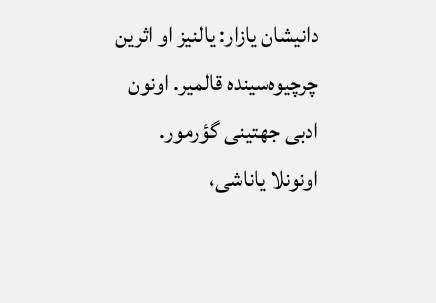دانیشان یازار: یالنیز او اثرین چرچیوه‌سینده قالمیر. اونون ادبی جهتینی گؤرمور. اونونلا یاناشی،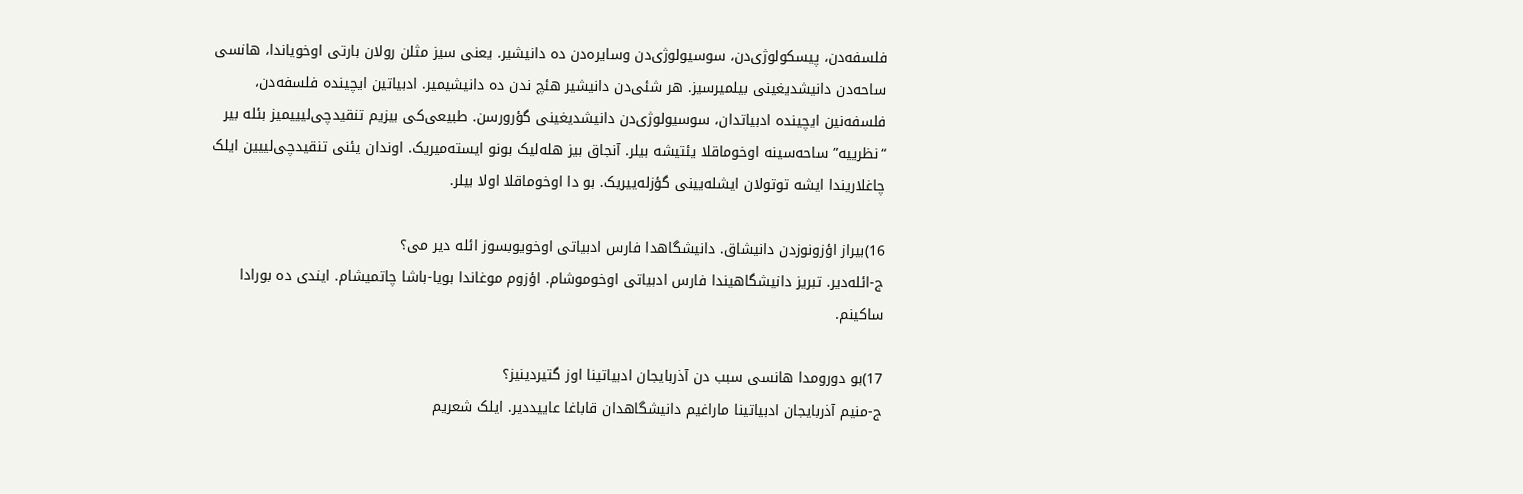فلسفه‌دن، پیسکولوژی‌دن، سوسیولوژی‌دن وسایره‌دن‌ ده دانیشیر. یعنی سیز مثلن رولان بارتی اوخویاندا، هانسی ساحه‌دن دانیشدیغینی بیلمیرسیز. هر شئی‌دن دانیشیر هئچ ندن‌ ده دانیشیمیر. ادبیاتین ایچینده فلسفه‌دن، فلسفه‌نین ایچینده ادبیاتدان، سوسیولوژی‌دن دانیشدیغینی گؤرورسن. طبیعی‌کی بیزیم تنقیدچی‌لیییمیز بئله بیر “نظرییه” ساحه‌سینه اوخوماقلا یئتیشه بیلر. آنجاق بیز هله‌لیک بونو ایسته‌میریک. اوندان یئنی تنقیدچی‌لییین ایلک چاغلاریندا ایشه توتولان ایشله‌یینی گؤزله‌ییریک. بو دا اوخوماقلا اولا بیلر.

16)بیراز اؤزونوزدن دانیشاق. دانیشگاهدا فارس ادبیاتی اوخویوبسوز ائله دیر می؟
ج-ائله‌دیر. تبریز دانیشگاهیندا فارس ادبیاتی اوخوموشام. اؤزوم موغاندا بویا-باشا چاتمیشام. ایندی ده بورادا ساکینم.

17)بو دورومدا هانسی سبب دن آذربایجان ادبیاتینا اوز گتیردینیز؟
ج-منیم آذربایجان ادبیاتینا ماراغیم دانیشگاهدان قاباغا عاییددیر. ایلک شعریم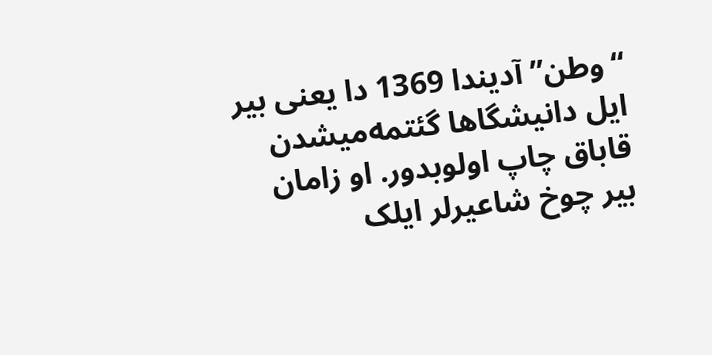“وطن” آدیندا 1369 دا یعنی بیر ایل دانیشگاها گئتمه‌میشدن قاباق چاپ اولوبدور. او زامان بیر چوخ شاعیرلر ایلک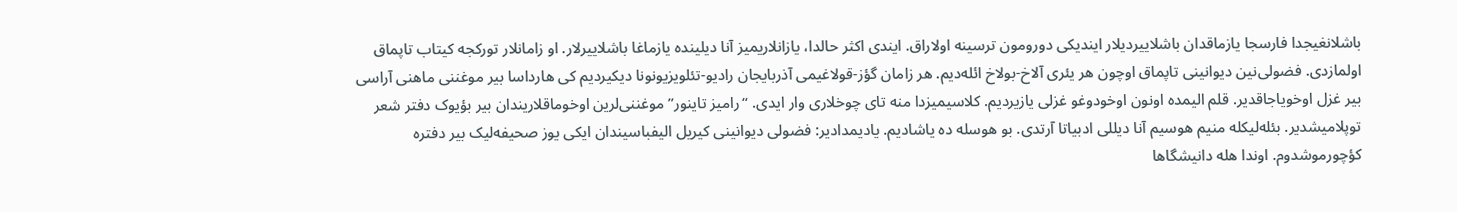باشلانغیجدا فارسجا یازماقدان باشلاییردیلار ایندیکی دورومون ترسینه اولاراق. ایندی اکثر حالدا، یازانلاریمیز آنا دیلینده یازماغا باشلاییرلار. او زامانلار تورکجه کیتاب تاپماق اولمازدی. فضولی‌نین دیوانینی تاپماق اوچون هر یئری آلاخ-بولاخ ائله‌دیم. هر زامان گؤز-قولاغیمی آذربایجان رادیو-تئلویزیونونا دیکیردیم کی هارداسا بیر موغننی ماهنی آراسی بیر غزل اوخویاجاقدیر. قلم الیمده اونون اوخودوغو غزلی یازیردیم. کلاسیمیزدا منه تای چوخلاری وار ایدی. “رامیز تاینور” موغننی‌لرین اوخوماقلاریندان بیر بؤیوک دفتر شعر توپلامیشدیر. بئله‌لیکله منیم هوسیم آنا دیللی ادبیاتا آرتدی. بو هوسله ده یاشادیم. یادیمدادیر: فضولی دیوانینی کیریل الیفباسیندان ایکی یوز صحیفه‌لیک بیر دفتره کؤچورموشدوم. اوندا هله دانیشگاها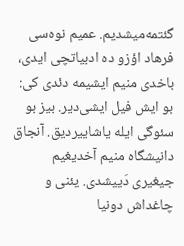گئتمه‌میشدیم. عمیم نوه‌سی فرهاد اؤزو ده ادبیاتچی ایدی، باخدی منیم ایشیمه دئدی کی: بو ایش فیل ایشی‌دیر. بیز بو سئوگی ایله یاشاییردیق. آنجاق دانیشگاه منیم آخدیغیم جیغیری دَییشدی. یئنی و چاغداش دونیا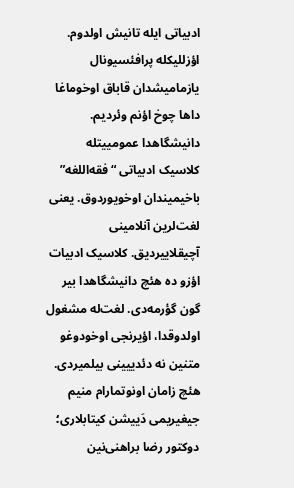ادبیاتی ایله تانیش اولدوم. اؤزللیکله پرافئسیونال یازمامیشدان قاباق اوخوماغا داها چوخ اؤنم وئردیم. دانیشگاهدا عمومییتله کلاسیک ادبیاتی “فقه‌اللغه” باخیمیندان اوخویوردوق. یعنی لغت‌لرین آنلامینی آچیقلاییردیق. کلاسیک ادبیات اؤزو ده هئچ دانیشگاهدا بیر گون گؤرمه‌دی. لغت‌له مشغول اولدوقدا، اؤیرنجی اوخودوغو متنین نه دئدییینی بیلمیردی. هئچ زامان اونوتمارام منیم جیغیریمی دَییشن کیتابلاری؛ دوکتور رضا براهنی‌نین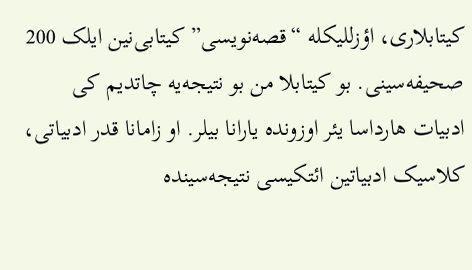کیتابلاری، اؤزللیکله “قصه‌نویسی” کیتابی‌نین ایلک 200 صحیفه‌سینی. بو کیتابلا من بو نتیجه‌یه چاتدیم کی ادبیات هارداسا یئر اوزونده یارانا بیلر. او زامانا قدر ادبیاتی، کلاسیک ادبیاتین ائتکیسی نتیجه‌سینده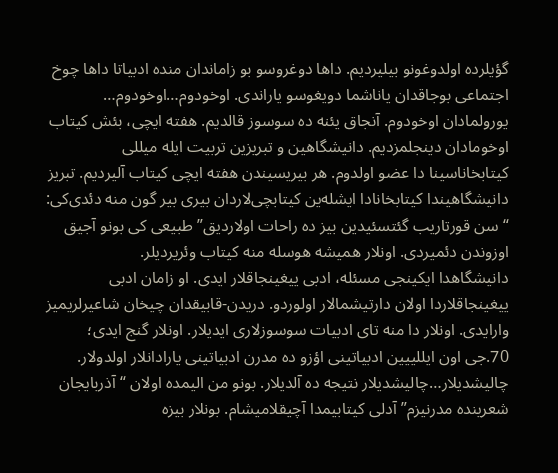گؤیلرده اولدوغونو بیلیردیم. داها دوغروسو بو زاماندان منده ادبیاتا داها چوخ اجتماعی بوجاقدان یاناشما دویغوسو یاراندی. اوخودوم…اوخودوم… یورولمادان اوخودوم. آنجاق یئنه ده سوسوز قالدیم. هفته ایچی، بئش کیتاب اوخومادان دینجلمزدیم. دانیشگاهین و تبریزین تربیت ایله میللی کیتابخاناسینا دا عضو اولدوم. هر بیریسیندن هفته ایچی کیتاب آلیردیم. تبریز دانیشگاهیندا کیتابخانادا ایشله‌ین کیتابچی‌لاردان بیری بیر گون منه دئدی‌کی: “سن قورتاریب گئتسئیدین بیز ده راحات اولاردیق” طبیعی کی بونو آجیق اوزوندن دئمیردی. اونلار همیشه هوسله منه کیتاب وئریردیلر.
دانیشگاهدا ایکینجی مسئله، ادبی ییغینجاقلار ایدی. او زامان ادبی ییغینجاقلاردا اولان دارتیشمالار اولوردو. دریدن-قابیقدان چیخان شاعیرلریمیز وارایدی. اونلار دا منه تای ادبیات سوسوزلاری ایدیلار. اونلار گنج ایدی؛ 70.جی اون ایللییین ادبیاتینی اؤزو ده مدرن ادبیاتینی یارادانلار اولدولار. چالیشدیلار…چالیشدیلار نتیجه ده آلدیلار. بونو من الیمده اولان “آذربایجان شعرینده مدرنیزم” آدلی کیتابیمدا آچیقلامیشام. بونلار بیزه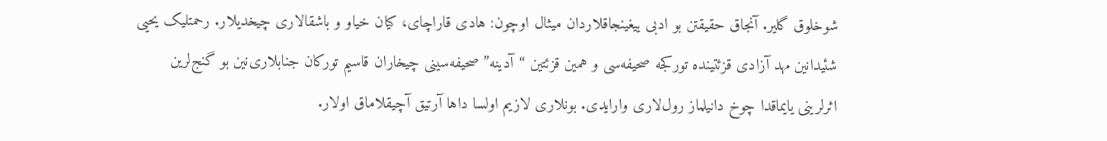شوخلوق گلیر. آنجاق حقیقتن بو ادبی ییغینجاقلاردان میثال اوچون: هادی قاراچای، کیان خیاو و باشقالاری چیخدیلار. رحمتلیک یحیی شئیدانین مهد آزادی قزئتینده تورکجه صحیفه‌سی و همین قزئتین “آدینه” صحیفه‌سینی چیخاران قاسیم تورکان جنابلاری‌نین بو گنج‌لرین اثرلرینی یایماقدا چوخ دانیلماز رول‌لاری وارایدی. بونلاری لازیم اولسا داها آرتیق آچیقلاماق اولار.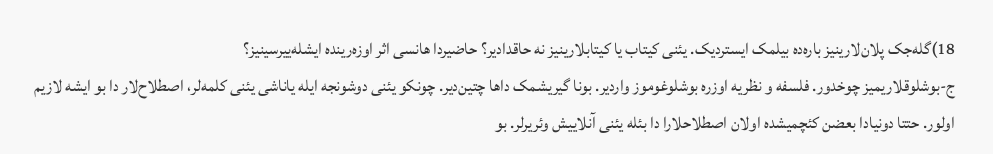18)گله‌جک پلان‌لارینیز باره‌ده بیلمک ایستردیک. یئنی کیتاب یا کیتابلارینیز نه حاقدادیر؟ حاضیردا هانسی اثر اوزه‌رینده ایشله‌ییرسینیز؟
ج-بوشلوقلاریمیز چوخدور. فلسفه و نظریه اوزره بوشلوغوموز واردیر. بونا گیریشمک داها چتین‌دیر. چونکو یئنی دوشونجه ایله یاناشی یئنی کلمه‌لر، اصطلاح‌لار دا بو ایشه لازیم اولور. حتتا دونیادا بعضن کئچمیشده اولان اصطلاحلارا دا بئله یئنی آنلاییش وئریرلر. بو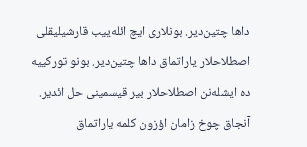داها چتین‌دیر. بونلاری ایچ ائله‌ییب قارشیلیقلی اصطلاحلار یاراتماق داها چتین‌دیر. بونو تورکییه ده ایشله‌نن اصطلاحلار بیر قیسمینی حل ائدیر. آنجاق چوخ زامان اؤزون کلمه یاراتماق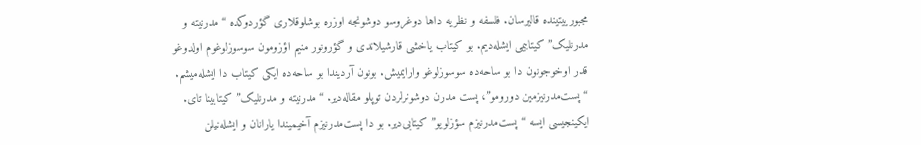مجبورییتینده قالیرسان. فلسفه و نظریه داها دوغروسو دوشونجه اوزره بوشلوقلاری گؤردوکده “مدرنیته و مدرنلیک” کیتابیمی ایشله‌دیم. بو کیتاب یاخشی قارشیلاندی و گؤرونور منیم اؤزومون سوسوزلوغوم اولدوغو قدر اوخوجونون دا بو ساحه‌ده سوسوزلوغو وارایمیش. بونون آردیندا بو ساحه‌ده ایکی کیتاب دا ایشله‌میشم. “پست‌مدرنیزمین دورومو”، پست مدرن دوشونرلردن توپلو مقاله‌دیر. “مدرنیته و مدرنلیک” کیتابینا تای. ایکینجیسی ‌ایسه “پست‌مدرنیزم سؤزلویو” کیتابی‌دیر. بو دا پست‌مدرنیزم آخیمیندا یارانان و ایشله‌نیلن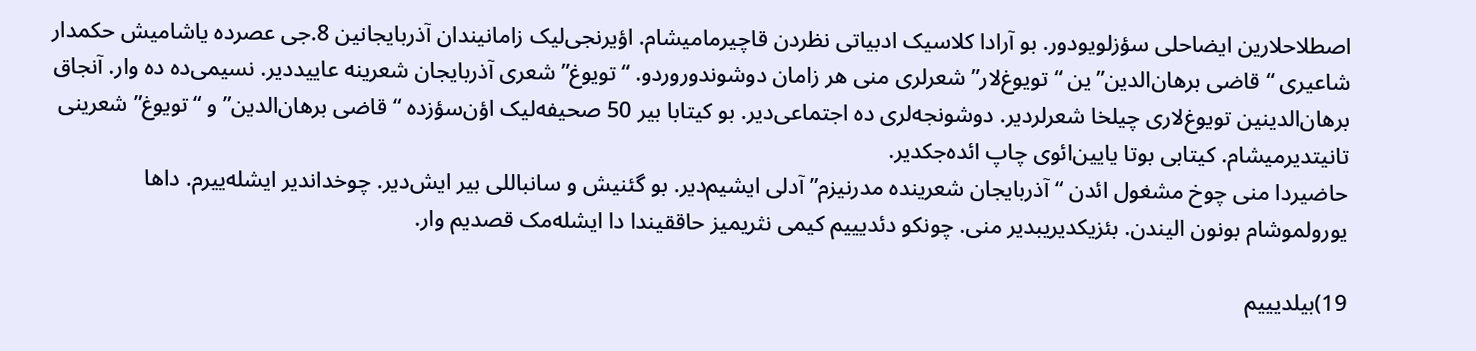اصطلاحلارین ایضاحلی سؤزلویودور. بو آرادا کلاسیک ادبیاتی نظردن قاچیرمامیشام. اؤیرنجی‌لیک زامانیندان آذربایجانین 8.جی عصرده یاشامیش حکمدار شاعیری “قاضی برهان‌الدین”ین “تویوغ‌لار” شعرلری منی هر زامان دوشوندوروردو. “تویوغ‌” شعری آذربایجان شعرینه عاییددیر. نسیمی‌ده ده وار. آنجاق برهان‌الدینین تویوغ‌لاری چیلخا شعرلردیر. دوشونجه‌لری ده اجتماعی‌دیر. بو کیتابا بیر 50 صحیفه‌لیک اؤن‌سؤزده “قاضی برهان‌الدین” و “تویوغ” شعرینی تانیتدیرمیشام. کیتابی بوتا یایین‌ائوی چاپ ائده‌جکدیر.
حاضیردا منی چوخ مشغول ائدن “آذربایجان شعرینده مدرنیزم” آدلی ایشیم‌دیر. بو گئنیش و سانباللی بیر ایش‌دیر. چوخداندیر ایشله‌ییرم. داها یورولموشام بونون الیندن. بئزیکدیریبدیر منی. چونکو دئدیییم کیمی نثریمیز حاققیندا دا ایشله‌مک قصدیم وار.

19)بیلدیییم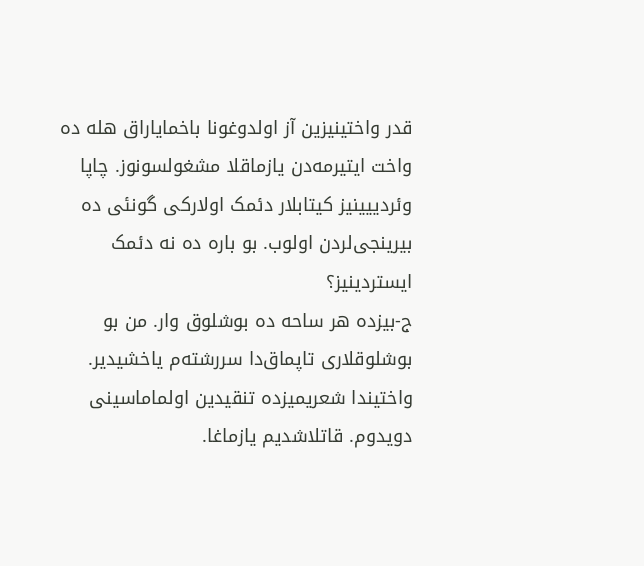قدر واختینیزین آز اولدوغونا باخمایاراق هله ده واخت ایتیرمه‌دن یازماقلا مشغولسونوز. چاپا وئردییینیز کیتابلار دئمک اولارکی گونئی ده بیرینجی‌لردن اولوب. بو باره ده نه دئمک ایستردینیز؟
ج-بیزده هر ساحه ده بوشلوق وار. من بو بوشلوقلاری تاپماق‌دا سررشته‌م یاخشیدیر. واختیندا شعریمیزده تنقیدین اولماماسینی دویدوم. قاتلاشدیم یازماغا.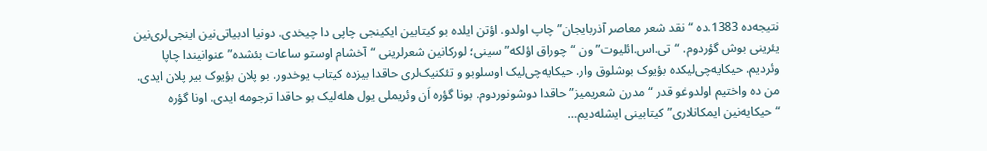نتیجه‌ده 1383.ده “نقد شعر معاصر آذربایجان” چاپ اولدو. اؤتن ایلده بو کیتابین ایکینجی چاپی دا چیخدی. دونیا ادبیاتی‌نین اینجی‌لری‌نین یئرینی بوش گؤردوم. “تی.اس.ائلیوت”ون “چوراق اؤلکه”سینی؛ لورکانین شعرلرینی “آخشام اوستو ساعات بئشده” عنوانیندا چاپا وئردیم. حیکایه‌چی‌لیکده بؤیوک بوشلوق وار. حیکایه‌چی‌لیک اوسلوبو و تئکنیک‌لری حاقدا بیزده کیتاب یوخدور. بو پلان بؤیوک بیر پلان ایدی. من ده واختیم اولدوغو قدر “مدرن شعریمیز” حاقدا دوشونوردوم. بونا گؤره اَن وئریملی یول هله‌لیک بو حاقدا ترجومه ایدی. اونا گؤره “حیکایه‌نین ایمکانلاری” کیتابینی ایشله‌دیم…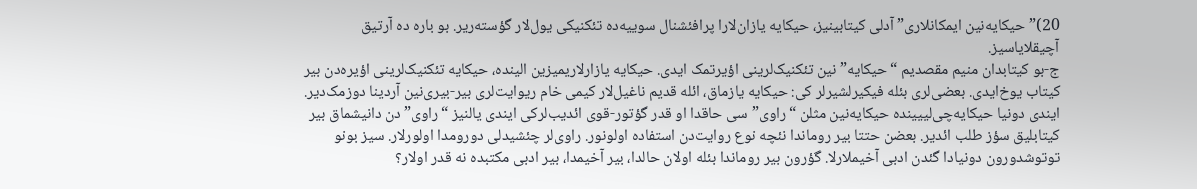20)”حیکایه‌نین ایمکانلاری” آدلی کیتابینیز، حیکایه یازان‌لارا پرافئشنال سوییه‌ده تئکنیکی یول‌لار گؤسته‌ریر. بو باره ده آرتیق آچیقلایاسیز.
ج-بو کیتابدان منیم مقصدیم “حیکایه”نین تئکنیک‌لرینی اؤیرتمک ایدی. حیکایه یازارلاریمیزین الینده، حیکایه تئکنیک‌لرینی اؤیره‌دن بیر کیتاب یوخ‌ایدی. بعضی‌لری بئله فیکیرلشیرلر کی: حیکایه یازماق، ائله قدیم ناغیل‌لار کیمی خام ریوایت‌لری بیر-بیری‌نین آردینا دوزمک‌دیر. ایندی دونیا حیکایه‌چی‌لییینده حیکایه‌نین مثلن “راوی”سی حاقدا او قدر گؤتور-قوی ائدیب‌لرکی ایندی یالنیز “راوی”دن دانیشماق بیر کیتابلیق سؤز طلب ائدیر. بعضن حتتا بیر روماندا نئچه نوع روایت‌دن استفاده اولونور. راوی‌لر چئشیدلی دورومدا اولورلار. سیز بونو توتوشدورون دونیادا گئدن ادبی آخیملارلا. گؤرون بیر روماندا بئله اولان حالدا، بیر آخیمدا، بیر ادبی مکتبده نه قدر اولار؟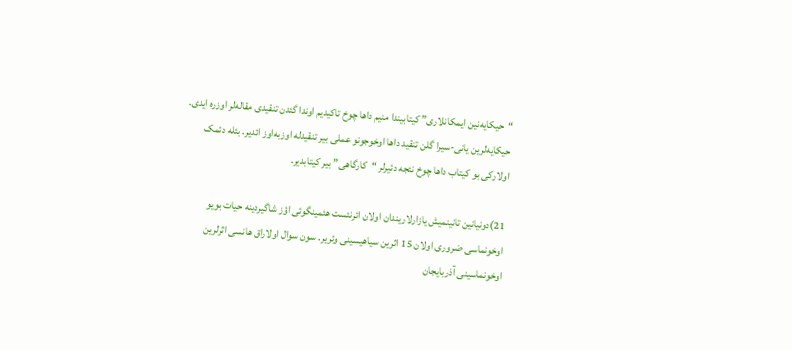“حیکایه‌نین ایمکانلاری” کیتابیندا منیم داها چوخ تاکیدیم اوندا گئدن تنقیدی مقاله‌لر اوزره ایدی. حیکایه‌لرین یانی-سیرا گلن تنقید داها اوخوجونو عملی بیر تنقیدله اوز‌به‌اوز ائدیر. بئله دئمک اولارکی بو کیتاب داها چوخ نئجه دئیرلر “کارگاهی” بیر کیتابدیر.

21)دونیانین تانینمیش یازارلاریندان اولان ائرنئست هئمینگوئی اؤز شاگیردینه حیات بویو اوخونماسی ضروری اولان 15 اثرین سیاهیسینی وئریر. سون سوال اولاراق هانسی اثرلرین اوخونماسینی آذربایجان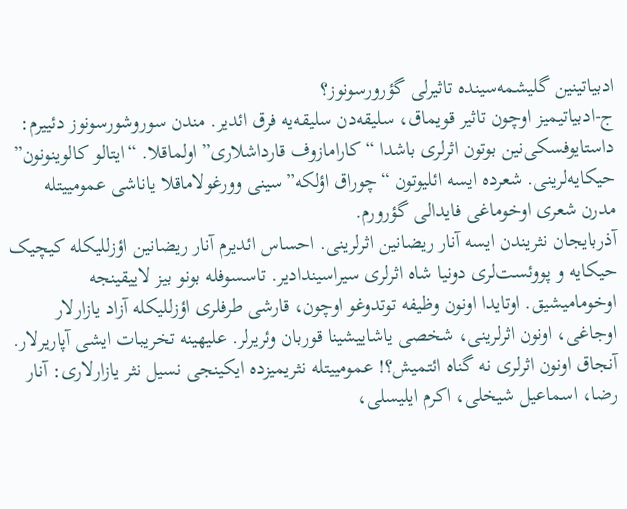ادبیاتینین گلیشمه‌سینده تاثیرلی گؤرورسونوز؟
ج-ادبیاتیمیز اوچون تاثیر قویماق، سلیقه‌دن سلیقه‌یه فرق ائدیر. مندن سوروشورسونوز دئییرم: داستایوفسکی‌نین بوتون اثرلری باشدا “کارامازوف قارداشلاری” اولماقلا. “ایتالو کالوینونون” حیکایه‌لرینی. شعرده ایسه ائلیوتون “چوراق اؤلکه”سینی وورغولاماقلا یاناشی عمومییتله مدرن شعری اوخوماغی فایدالی گؤرورم.
آذربایجان نثریندن ایسه آنار ریضانین اثرلرینی. احساس ائدیرم آنار ریضانین اؤزللیکله کیچیک حیکایه و پووئست‌لری دونیا شاه اثرلری سیراسیندادیر. تاسسوفله بونو بیز لاییقینجه اوخومامیشیق. اوتایدا اونون وظیفه توتدوغو اوچون، قارشی طرفلری اؤزللیکله آزاد یازارلار اوجاغی، اونون اثرلرینی، شخصی یاشاییشینا قوربان وئریرلر. علیهینه تخریبات ایشی آپاریرلار. آنجاق اونون اثرلری نه گناه ائتمیش؟! عمومییتله نثریمیزده ایکینجی نسیل نثر یازارلاری: آنار رضا، اسماعیل شیخلی، اکرم ایلیسلی،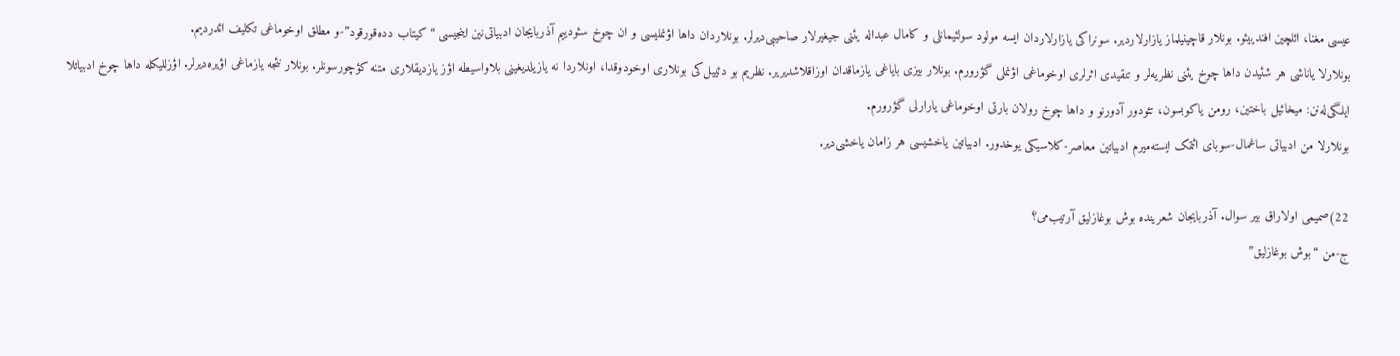عیسی مغنا، ائلچین افندییئو. بونلار قاچینیلماز یازارلاردیر. سونراکی یازارلاردان ایسه مولود سولئیمانلی و کامال عبداله یئنی جیغیرلار صاحیبی‌دیرلر. بونلاردان داها اؤنملیسی و ان چوخ سئودییم آذربایجان ادبیاتی‌نین اینجیسی “کیتاب دده‌قورقود”-و مطلق اوخوماغی تکلیف ائدردیم.
بونلارلا یاناشی هر شئیدن داها چوخ یئنی نظریه‌لر و تنقیدی اثرلری اوخوماغی اؤنملی گؤرورم. بونلار بیزی بایاغی یازماقدان اوزاقلاشدیریر. نظریم بو دئییل‌کی بونلاری اوخودوقدا، اونلاردا نه یازیلدیغینی بلاواسیطه اؤز یازدیقلاری متنه کؤچورسونلر. بونلار نئجه یازماغی اؤیره‌دیرلر. اؤزللیکله داها چوخ ادبیاتلا ایلگی‌له‌نن: میخائیل باختین، رومن یاکوبسون، تئودور آدورنو و داها چوخ رولان بارتی اوخوماغی یارارلی گؤرورم.
بونلارلا من ادبیاتی ساغمال-سوبای ائتمک ایسته‌میرم ادبیاتین معاصر-کلاسیکی یوخدور. ادبیاتین یاخشیسی هر زامان یاخشی‌دیر.

22)صمیمی اولاراق بیر سوال. آذربایجان شعرینده بوش بوغازلیق آرتیب‌می؟
ج-من “بوش بوغازلیق”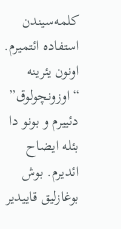کلمه‌سیندن استفاده ائتمیرم. اونون یئرینه “اوزونچولوق” دئییرم و بونو دا بئله ایضاح ائدیرم. بوش بوغازلیق قاییدیر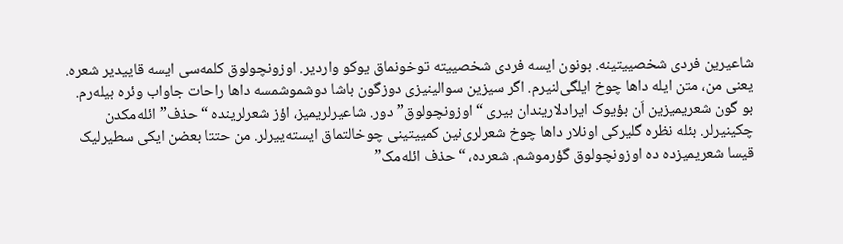شاعیرین فردی شخصییتینه. بونون ایسه فردی شخصییته توخونماق یوکو واردیر. اوزونچولوق کلمه‌سی ایسه قاییدیر شعره. یعنی من، متن ایله داها چوخ ایلگی‌لنیرم. اگر سیزین سوالینیزی دوزگون باشا دوشموشمسه داها راحات جاواب وئره بیله‌رم. بو گون شعریمیزین اَن بؤیوک ایرادلاریندان بیری “اوزونچولوق”دور. شاعیرلریمیز، اؤز شعرلرینده “حذف” ائله‌مکدن چکینیرلر. بئله نظره گلیرکی اونلار داها چوخ شعرلری‌نین کمییتینی چوخالتماق ایسته‌ییرلر. من حتتا بعضن ایکی سطیرلیک قیسا شعریمیزده ده اوزونچولوق گؤرموشم. شعرده، “حذف ائله‌مک”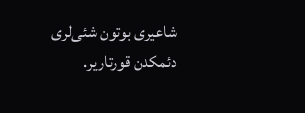شاعیری بوتون شئی‌لری دئمکدن قورتاریر.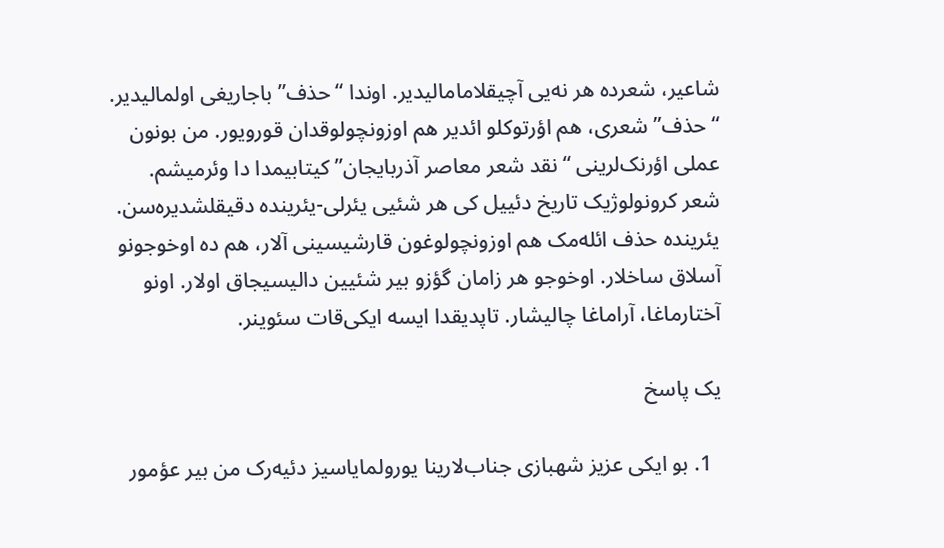شاعیر، شعرده هر نه‌یی آچیقلامامالیدیر. اوندا “حذف” باجاریغی اولمالیدیر. “حذف” شعری، هم اؤرتوکلو ائدیر هم اوزونچولوقدان قورویور. من بونون عملی اؤرنک‌لرینی “نقد شعر معاصر آذربایجان” کیتابیمدا دا وئرمیشم. شعر کرونولوژیک تاریخ دئییل کی هر شئیی یئرلی-یئرینده دقیقلشدیره‌سن. یئرینده حذف ائله‌مک هم اوزونچولوغون قارشیسینی آلار، هم ده اوخوجونو آسلاق ساخلار. اوخوجو هر زامان گؤزو بیر شئیین دالیسیجاق اولار. اونو آختارماغا، آراماغا چالیشار. تاپدیقدا ایسه ایکی‌قات سئوینر.

یک پاسخ

  1. بو ایکی عزیز شهبازی جناب‌لارینا یورولمایاسیز دئیه‌رک من بیر عؤمور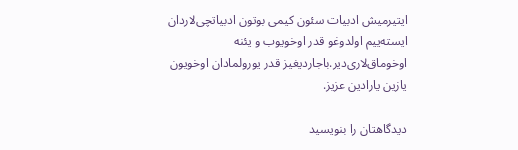ایتیرمیش ادبیات سئون کیمی بوتون ادبیاتچی‌لاردان ایسته‌ییم اولدوغو قدر اوخویوب و یئنه اوخوماق‌لاری‌دیر.باجاردیغیز قدر یورولمادان اوخویون یازین یارادین عزیز.

دیدگاهتان را بنویسید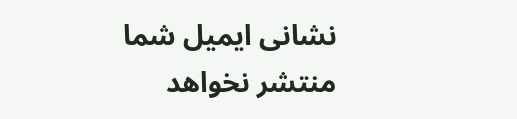نشانی ایمیل شما منتشر نخواهد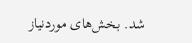شد. بخش‌های موردنیاز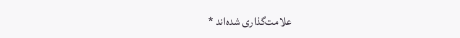علامت‌گذاری شده‌اند *